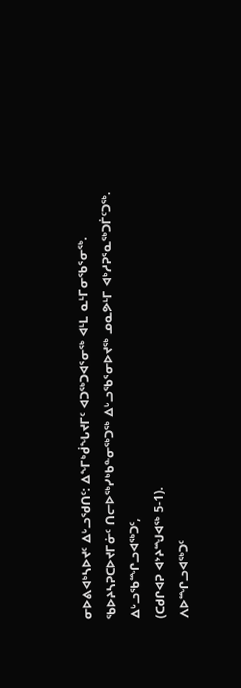ᓂᐅᕕᐊᒃᓴᐅᔪᑦ ᐃᒡᓗᖁᑎᑦ: ᐃᖕᒥᒃᑰᖓᔪᒥᑦ ᐊᑐᖅᑐᐊᕐᓂᖅ ᐊᒻᒪ ᓇᒻᒥᓂᖃᕐᓂᖅ.
ᖃᐅᔨᓴᕈᑕᐅᔪᒥᓃᑦ ᑎᓕᐅᖅᓯᒃᑲᓐᓂᖅᑐᖅ ᐃᒡᓗᖃᕐᓂᐅᔪᖅ ᓄᓇᕗᒻᒥ ᐊᒃᓱᕈᕐᓇᖅᑐᒦᑦᑐᖅ. ᐃᒡᓗᖃᙱᓗᐊᖅᑐᑦ,
(ᑕᑯᒋᐊᕈ ᐊᔾᔨᙳᐊᖅ 5-1).
ᐱᐅᙱᓗᐊᖅᑐᑦ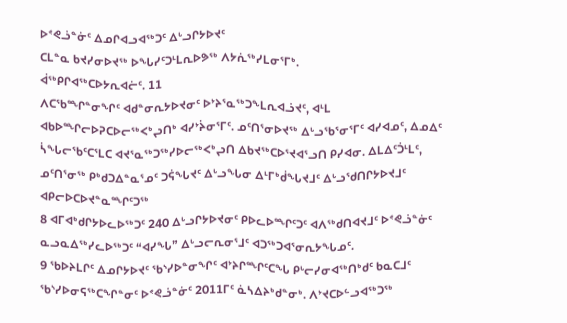ᐅᕝᕙᓘᓐᓃᑦ ᐃᓄᒋᐊᓗᐊᖅᑐᑦ ᐃᒡᓗᒋᔭᐅᔪᑦ
ᑕᒪᓐᓇ ᑲᔪᓯᓂᐅᔪᖅ ᐅᖓᓯᑦᑐᒻᒪᕆᐅᕗᖅ ᐱᔭᕇᖅᓯᒪᓂᕐᒥᒃ.
ᐋᖅᑭᒋᐊᖅᑕᐅᔭᕆᐊᓖᑦ. 11
ᐱᑕᖃᙱᓐᓂᖏᑦ ᐊᑯᓐᓂᕆᔭᐅᔪᓂᑦ ᐅᔾᔨᕐᓇᖅᑐᖕᒪᕆᐊᓘᔪᑦ, ᐊᒻᒪ ᐊᑲᐅᙱᓕᐅᕈᑕᐅᓕᖅᐸᒃᖢᑎᒃ ᐊᓯᔾᔩᓂᕐᒥᑦ. ᓄᑦᑎᕐᓂᐅᔪᖅ ᐃᒡᓗᖃᕐᓂᕐᒥᑦ ᐊᓯᐊᓄᑦ, ᐃᓄᐃᑦ ᓵᖓᓕᖃᑦᑕᕐᒪᑕ ᐊᔪᕐᓇᖅᑐᖅᓯᐅᓕᖅᐸᒃᖢᑎ ᐃᑲᔪᖅᑕᐅᕐᔪᐊᕐᓗᑎ ᑭᓯᐊᓂ. ᐃᒪᐃᑦᑑᒻᒪᑦ, ᓄᑦᑎᕐᓂᖅ ᑭᒃᑯᑐᐃᓐᓇᕐᓄᑦ ᑐᕌᖓᔪᑦ ᐃᒡᓗᖓᓂ ᐃᒻᒥᒃᑰᖓᔪᒧᑦ ᐃᒡᓗᖁᑎᒋᔭᐅᔪᒧᑦ ᐊᑭᓕᐅᑕᐅᔪᓐᓇᙱᑦᑐᖅ
8 ᐊᒥᐊᒃᑯᒋᔭᐅᓚᐅᖅᑐᑦ 240 ᐃᒡᓗᒋᔭᐅᔪᓂᑦ ᑭᐅᓚᐅᙱᑦᑐᑦ ᐊᐱᖅᑯᑎᐊᔪᒧᑦ ᐅᕝᕙᓘᓐᓃᑦ ᓇᓗᓇᐃᖅᓯᓚᐅᖅᑐᑦ “ᐊᓯᖓ” ᐃᒡᓗᓕᕆᓂᕐᒧᑦ ᐊᑐᖅᑐᐊᕐᓂᕆᔭᖓᓄᑦ.
9 ᖃᐅᔨᒪᒋᑦ ᐃᓄᒋᔭᐅᔪᑦ ᖃᔅᓯᐅᓐᓂᖏᑦ ᐊᔾᔨᒋᙱᑦᑕᖓ ᑭᒡᓕᓯᓂᐊᖅᑎᒃᑯᑦ ᑲᓇᑕᒧᑦ ᖃᔅᓯᐅᓂᕋᖅᑕᖏᓐᓂᑦ ᐅᕝᕙᓘᓐᓃᑦ 2011ᒥᑦ ᓈᓴᐃᔨᒃᑯᓐᓂᒃ. ᐱᔾᔪᑕᐅᓪᓗᐊᖅᑐᖅ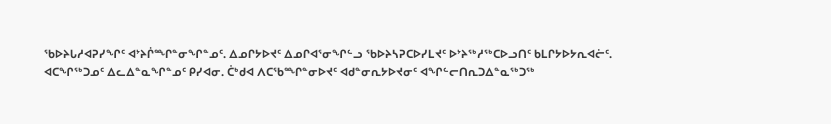ᖃᐅᔨᒐᓱᐊᕈᓯᖏᑦ ᐊᔾᔨᒌᙱᓐᓂᖏᓐᓄᑦ. ᐃᓄᒋᔭᐅᔪᑦ ᐃᓄᒋᐊᕐᓂᖏᓪᓗ ᖃᐅᔨᓴᕈᑕᐅᓯᒪᔪᑦ ᐅᔾᔨᖅᓱᖅᑕᐅᓗᑎᑦ ᑲᒪᒋᔭᐅᔭᕆᐊᓖᑦ.
ᐊᑕᖏᖅᑐᓄᑦ ᐃᓚᐃᓐᓇᖏᓐᓄᑦ ᑭᓯᐊᓂ. ᑖᒃᑯᐊ ᐱᑕᖃᙱᓐᓂᐅᔪᑦ ᐊᑯᓐᓂᕆᔭᐅᔪᓂᑦ ᐊᖏᓪᓕᑎᕆᑐᐃᓐᓇᖅᑐᖅ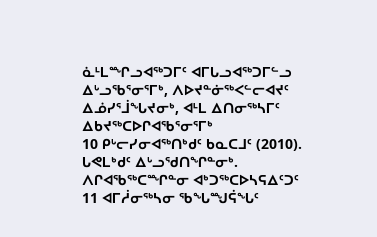ᓈᒻᒪᙱᓗᐊᖅᑐᒥᑦ ᐊᒥᒐᓗᐊᖅᑐᒥᓪᓗ ᐃᒡᓗᖃᕐᓂᕐᒥᒃ, ᐱᐅᔪᓐᓃᖅᐸᓪᓕᐊᔪᑦ ᐃᓅᓯᕐᒨᖓᔪᓂᒃ, ᐊᒻᒪ ᐃᑎᓂᖅᓴᒥᑦ ᐃᑲᔪᖅᑕᐅᒋᐊᖃᕐᓂᕐᒥᒃ
10 ᑭᒡᓕᓯᓂᐊᖅᑎᒃᑯᑦ ᑲᓇᑕᒧᑦ (2010).
ᒐᕙᒪᒃᑯᑦ ᐃᒡᓗᖁᑎᖏᓐᓂᒃ. ᐱᒋᐊᖃᖅᑕᙱᓐᓂ ᐊᒃᑐᖅᑕᐅᓴᕋᐃᑦᑐᑦ
11 ᐊᒥᓲᓂᖅᓴᓂ ᖃᖓᙳᕌᖓᑦ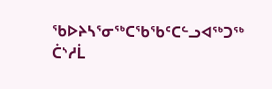ᖃᐅᔨᓴᕐᓂᖅᑕᖃᖃᑦᑕᓪᓗᐊᖅᑐᖅ ᑖᔅᓱᒫ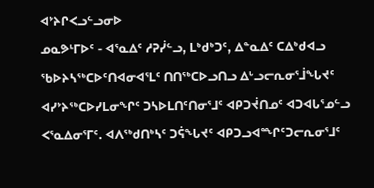ᐊᔾᔨᒋᐸᓗᓪᓗᓂᐅ
ᓄᓇᕗᒻᒥᐅᑦ - ᐊᕐᓇᐃᑦ ᓱᕈᓰᓪᓗ, ᒪᒃᑯᒃᑐᑦ, ᐃᓐᓇᐃᑦ ᑕᐃᒃᑯᐊᓗ
ᖃᐅᔨᓴᖅᑕᐅᑦᑎᐊᓂᐊᕐᒪᑦ ᑎᑎᖅᑕᐅᓗᑎᓗ ᐃᒡᓗᓕᕆᓂᕐᒨᖓᔪᑦ ᐊᓯᔾᔨᖅᑕᐅᓯᒪᓂᖏᑦ ᑐᓴᐅᒪᑎᑦᑎᓂᕐᒧᑦ ᐊᑭᑐᔫᑎᓄᑦ ᐊᑐᐊᒐᕐᓄᓪᓗ ᐸᕐᓇᐃᓂᕐᒥᑦ. ᐊᐱᖅᑯᑎᒃᓴᑦ ᑐᕌᖓᔪᑦ ᐊᑭᑐᓗᐊᙱᑦᑐᓕᕆᓂᕐᒧᑦ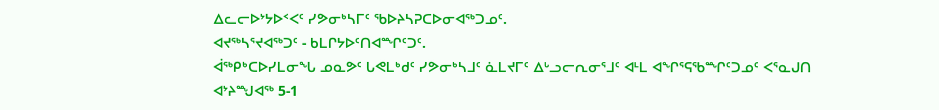ᐃᓚᓕᐅᔾᔭᐅᑉᐸᑦ ᓯᕗᓂᒃᓴᒥᑦ ᖃᐅᔨᓴᕈᑕᐅᓂᐊᖅᑐᓄᑦ.
ᐊᔪᖅᓴᕐᔪᐊᖅᑐᑦ - ᑲᒪᒋᔭᐅᑦᑎᐊᙱᑦᑐᑦ.
ᐋᖅᑭᒃᑕᐅᓯᒪᓂᖓ ᓄᓇᕗᑦ ᒐᕙᒪᒃᑯᑦ ᓯᕗᓂᒃᓴᒧᑦ ᓈᒪᔪᒥᑦ ᐃᒡᓗᓕᕆᓂᕐᒧᑦ ᐊᒻᒪ ᐊᖏᕐᕋᖃᙱᑦᑐᓄᑦ ᐸᕐᓇᒍᑎ
ᐊᔾᔨᙳᐊᖅ 5-1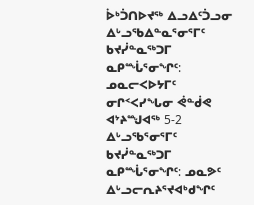ᐆᒃᑑᑎᐅᔪᖅ ᐃᓗᐃᑦᑑᓗᓂ ᐃᒡᓗᖃᐃᓐᓇᕐᓂᕐᒥᑦ ᑲᔪᓰᓐᓇᖅᑐᒥ
ᓇᑭᙶᕐᓂᖏᑦ: ᓄᓇᓕᐸᐅᔭᒥᑦ ᓂᒋᑉᐸᓯᖓᓂ ᕚᓐᑰᕙ
ᐊᔾᔨᙳᐊᖅ 5-2 ᐃᒡᓗᖃᕐᓂᕐᒥᑦ ᑲᔪᓰᓐᓇᖅᑐᒥ
ᓇᑭᙶᕐᓂᖏᑦ: ᓄᓇᕗᑦ ᐃᒡᓗᓕᕆᔨᕐᔪᐊᒃᑯᖏᑦ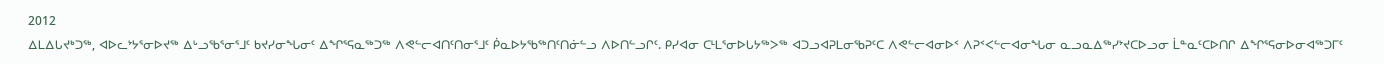2012
ᐃᒪᐃᒐᔪᒃᑐᖅ, ᐊᐅᓚᔾᔭᕐᓂᐅᔪᖅ ᐃᒡᓗᖃᕐᓂᕐᒧᑦ ᑲᔪᓯᓂᖓᓂᑦ ᐃᖏᕐᕋᓇᖅᑐᖅ ᐱᕙᓪᓕᐊᑎᑦᑎᓂᕐᒧᑦ ᑮᓇᐅᔭᖃᖅᑎᑦᑎᓃᓪᓗ ᐱᐅᑎᓪᓗᒋᑦ. ᑭᓯᐊᓂ ᑕᒻᒪᕐᓂᐅᒐᔭᖅᐳᖅ ᐊᑐᓗᐊᕈᒪᓂᖃᕈᑦᑕ ᐱᕙᓪᓕᐊᓂᐅᑉ ᐱᕈᑉᐸᓪᓕᐊᓂᖓᓂ ᓇᓗᓇᐃᖅᓯᔾᔪᑕᐅᓗᓂ ᒫᓐᓇᑦᑕᐅᑎᒋ ᐃᖏᕐᕋᓂᐅᓂᐊᖅᑐᒥᑦ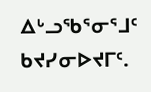ᐃᒡᓗᖃᕐᓂᕐᒧᑦ ᑲᔪᓯᓂᐅᔪᒥᑦ.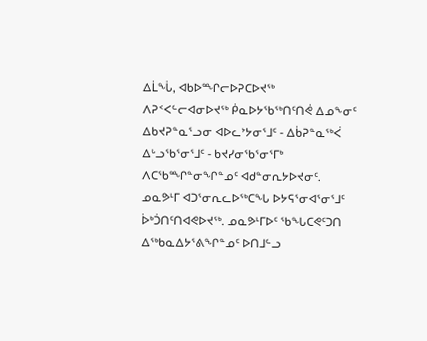ᐃᒫᖔ, ᐊᑲᐅᙱᓕᐅᕈᑕᐅᔪᖅ ᐱᕈᑉᐸᓪᓕᐊᓂᐅᔪᖅ ᑮᓇᐅᔭᖃᖅᑎᑦᑎᕚ ᐃᓄᖕᓂᑦ ᐃᑲᔪᕈᓐᓇᕐᓗᓂ ᐊᐅᓚᔾᔭᓂᕐᒧᑦ - ᐃᑳᕈᓐᓇᖅᐹ ᐃᒡᓗᖃᕐᓂᕐᒧᑦ - ᑲᔪᓯᓂᖃᕐᓂᕐᒥᒃ ᐱᑕᖃᙱᓐᓂᖏᓐᓄᑦ ᐊᑯᓐᓂᕆᔭᐅᔪᓂᑦ. ᓄᓇᕗᒻᒥ ᐊᑐᕐᓂᕆᓚᐅᖅᑕᖓ ᐅᔭᕋᕐᓂᐊᕐᓂᕐᒧᑦ ᐆᒃᑑᑎᑦᑎᐊᕙᐅᔪᖅ. ᓄᓇᕗᒻᒥᐅᑦ ᖃᖓᑕᕙᑦᑐᑎ ᐃᖅᑲᓇᐃᔭᕐᕕᖏᓐᓄᑦ ᐅᑎᒧᓪᓗ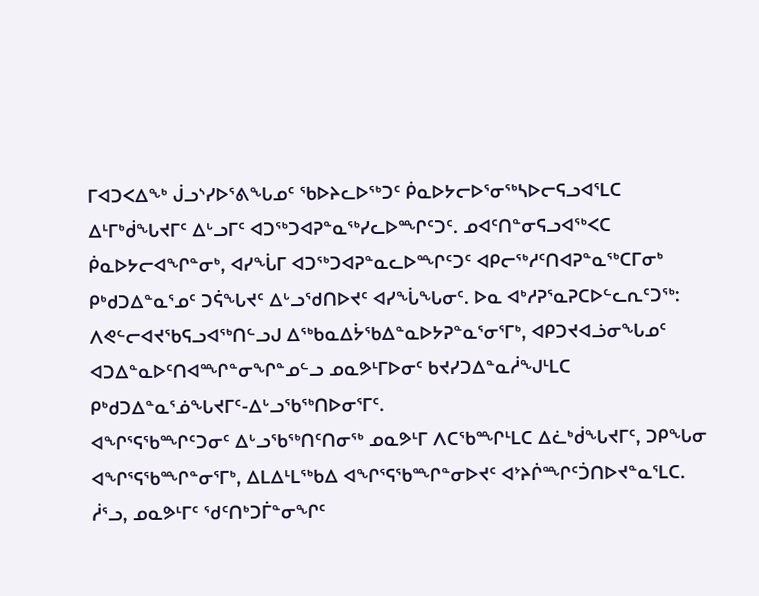ᒥᐊᑐᐸᐃᖕᒃ ᒎᓗᔅᓯᐅᕐᕕᖓᓄᑦ ᖃᐅᔨᓚᐅᖅᑐᑦ ᑮᓇᐅᔭᓕᐅᕐᓂᖅᓴᐅᓕᕋᓗᐊᕐᒪᑕ ᐃᒻᒥᒃᑰᖓᔪᒥᑦ ᐃᒡᓗᒥᑦ ᐊᑐᖅᑐᐊᕈᓐᓇᖅᓯᓚᐅᙱᑦᑐᑦ. ᓄᐊᑦᑎᓐᓂᕋᓗᐊᖅᐸᑕ ᑮᓇᐅᔭᓕᐊᖏᓐᓂᒃ, ᐊᓯᖔᒥ ᐊᑐᖅᑐᐊᕈᓐᓇᓚᐅᙱᑦᑐᑦ ᐊᑭᓕᖅᓱᑦᑎᐊᕈᓐᓇᖅᑕᒥᓂᒃ ᑭᒃᑯᑐᐃᓐᓇᕐᓄᑦ ᑐᕌᖓᔪᑦ ᐃᒡᓗᖁᑎᐅᔪᑦ ᐊᓯᖔᖓᓂᑦ. ᐅᓇ ᐊᒃᓱᕈᕐᓇᕈᑕᐅᓪᓚᕆᑦᑐᖅ: ᐱᕙᓪᓕᐊᔪᖃᕋᓗᐊᖅᑎᓪᓗᒍ ᐃᖅᑲᓇᐃᔮᖃᐃᓐᓇᐅᔭᕈᓐᓇᕐᓂᕐᒥᒃ, ᐊᑭᑐᔪᐊᓘᓂᖓᓄᑦ ᐊᑐᐃᓐᓇᐅᑦᑎᐊᙱᓐᓂᖏᓐᓄᓪᓗ ᓄᓇᕗᒻᒥᐅᓂᑦ ᑲᔪᓯᑐᐃᓐᓇᓲᖑᒻᒪᑕ ᑭᒃᑯᑐᐃᓐᓇᕐᓅᖓᔪᒥᑦ-ᐃᒡᓗᖃᖅᑎᐅᓂᕐᒥᑦ.
ᐊᖏᕐᕋᖃᙱᑦᑐᓂᑦ ᐃᒡᓗᖃᖅᑎᑦᑎᓂᖅ ᓄᓇᕗᒻᒥ ᐱᑕᖃᙱᒻᒪᑕ ᐃᓛᒃᑰᖓᔪᒥᑦ, ᑐᑭᖓᓂ ᐊᖏᕐᕋᖃᙱᓐᓂᕐᒥᒃ, ᐃᒪᐃᒻᒪᖅᑲᐃ ᐊᖏᕐᕋᖃᙱᓐᓂᐅᔪᑦ ᐊᔾᔨᒌᙱᑦᑑᑎᐅᔪᓐᓇᕐᒪᑕ. ᓲᕐᓗ, ᓄᓇᕗᒻᒥᑦ ᖁᑦᑎᒃᑐᒦᓐᓂᖏᑦ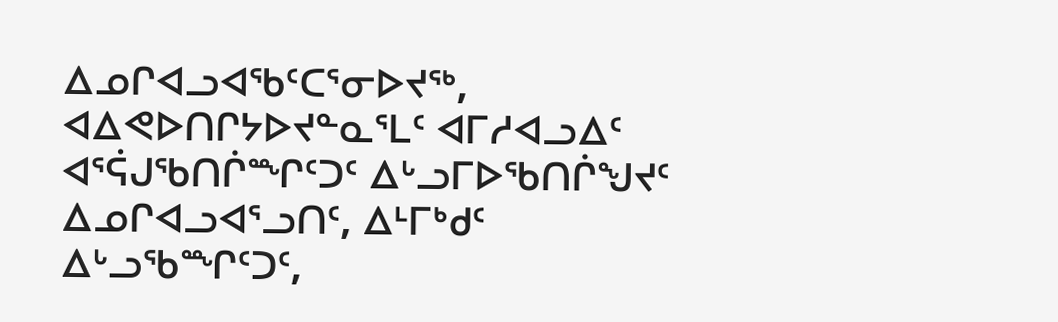ᐃᓄᒋᐊᓗᐊᖃᑦᑕᕐᓂᐅᔪᖅ, ᐊᐃᕙᐅᑎᒋᔭᐅᔪᓐᓇᕐᒪᑦ ᐊᒥᓱᐊᓗᐃᑦ ᐊᕐᕌᒍᖃᑎᒌᙱᑦᑐᑦ ᐃᒡᓗᒥᐅᖃᑎᒌᖑᔪᑦ ᐃᓄᒋᐊᓗᐊᕐᓗᑎᑦ, ᐃᒻᒥᒃᑯᑦ ᐃᒡᓗᖃᙱᑦᑐᑦ,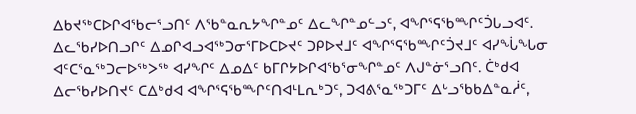ᐃᑲᔪᖅᑕᐅᒋᐊᖃᓕᕐᓗᑎᑦ ᐱᖃᓐᓇᕆᔭᖏᓐᓄᑦ ᐃᓚᖏᓐᓄᓪᓗᑦ, ᐊᖏᕐᕋᖃᙱᑦᑑᒐᓗᐊᑦ. ᐃᓚᖃᓯᐅᑎᓗᒋᑦ ᐃᓄᒋᐊᓗᐊᖅᑐᓂᕐᒥᐅᑕᐅᔪᑦ ᑐᑭᐅᔪᒧᑦ ᐊᖏᕐᕋᖃᙱᑦᑑᔪᒧᑦ ᐊᓯᖔᖓᓂ ᐊᑦᑕᕐᓇᖅᑐᓕᐅᖅᐳᖅ ᐊᓯᖏᑦ ᐃᓄᐃᑦ ᑲᒥᒋᔭᐅᒋᐊᖃᕐᓂᖏᓐᓄᑦ ᐱᒍᓐᓃᕐᓗᑎᑦ. ᑖᒃᑯᐊ ᐃᓕᖃᓯᐅᑎᔪᑦ ᑕᐃᒃᑯᐊ ᐊᖏᕐᕋᖃᙱᑦᑎᐊᒻᒪᕆᒃᑐᑦ, ᑐᐊᕕᕐᓇᖅᑐᒥᑦ ᐃᒡᓗᖃᑲᐃᓐᓇᓲᑦ,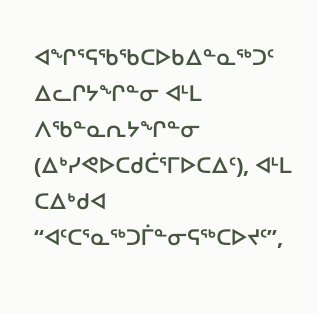ᐊᖏᕐᕋᖃᖃᑕᐅᑲᐃᓐᓇᖅᑐᑦ ᐃᓚᒋᔭᖏᓐᓂ ᐊᒻᒪ ᐱᖃᓐᓇᕆᔭᖏᓐᓂ (ᐃᒃᓯᕙᐅᑕᑯᑖᕐᒥᐅᑕᐃᑦ), ᐊᒻᒪ ᑕᐃᒃᑯᐊ “ᐊᑦᑕᕐᓇᖅᑐᒦᓐᓂᕋᖅᑕᐅᔪᑦ”,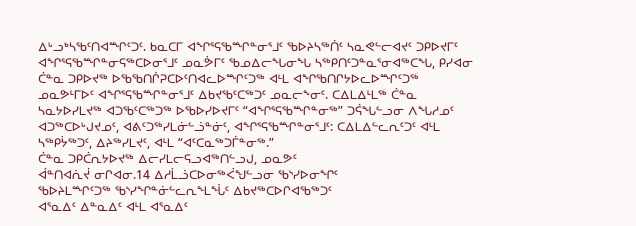ᐃᒡᓗᒃᓴᖃᑦᑎᐊᙱᑦᑐᑦ. ᑲᓇᑕᒥ ᐊᖏᕐᕋᖃᙱᓐᓂᕐᒧᑦ ᖃᐅᔨᓴᖅᑏᑦ ᓴᓇᕙᓪᓕᐊᔪᑦ ᑐᑭᐅᔪᒥᑦ ᐊᖏᕐᕋᖃᙱᓐᓂᕋᖅᑕᐅᓂᕐᒧᑦ ᓄᓇᕘᒥᑦ ᖃᓄᐃᓕᖓᓂᖓ ᓴᖅᑭᑎᑦᑐᓐᓇᕐᓂᐊᖅᑕᖓ, ᑭᓯᐊᓂ ᑖᓐᓇ ᑐᑭᐅᔪᖅ ᐅᖃᖃᑎᒌᕈᑕᐅᑦᑎᐊᓚᐅᙱᑦᑐᖅ ᐊᒻᒪ ᐊᖏᖃᑎᒋᔭᐅᓚᐅᙱᑦᑐᖅ ᓄᓇᕗᒻᒥᐅᑦ ᐊᖏᕐᕋᖃᙱᓐᓂᕐᒧᑦ ᐃᑲᔪᖃᑦᑕᖅᑐᑦ ᓄᓇᓕᖕᓂᑦ. ᑕᐃᒪᐃᒻᒪᖅ ᑖᓐᓇ ᓴᓇᔭᐅᓯᒪᔪᖅ ᐊᑐᖃᑦᑕᖅᑐᖅ ᐅᖃᐅᓯᐅᔪᒥᑦ “ᐊᖏᕐᕋᖃᙱᓐᓂᖅ” ᑐᕌᖓᓪᓗᓂ ᐱᖓᓱᓄᑦ ᐊᑐᖅᑕᐅᒡᒍᔪᓄᑦ, ᐊᕕᑦᑐᖅᓯᒪᓃᓪᓘᓐᓃᑦ, ᐊᖏᕐᕋᖃᙱᓐᓂᕐᒧᑦ: ᑕᐃᒪᐃᓪᓚᕆᑦᑐᑦ ᐊᒻᒪ ᓴᖅᑭᔮᖅᑐᑦ, ᐃᔨᖅᓯᒪᔪᑦ, ᐊᒻᒪ “ᐊᑦᑕᓇᖅᑐᒦᓐᓂᖅ.”
ᑖᓐᓇ ᑐᑭᑖᕆᔭᐅᔪᖅ ᐃᓕᓯᒪᓕᕋᓗᐊᖅᑎᓪᓗᒍ, ᓄᓇᕗᑦ
ᐋᓐᑎᐊᕇᔫ ᓂᒋᐊᓂ.14 ᐃᓱᒫᓘᑕᐅᓂᖅᐹᖑᓪᓗᓂ ᖃᔅᓯᐅᓂᖏᑦ
ᖃᐅᔨᒪᙱᑦᑐᖅ ᖃᔅᓯᖏᓐᓃᓪᓚᕆᖕᒪᖔᑦ ᐃᑲᔪᖅᑕᐅᒋᐊᖃᖅᑐᑦ
ᐊᕐᓇᐃᑦ ᐃᓐᓇᐃᑦ ᐊᒻᒪ ᐊᕐᓇᐃᑦ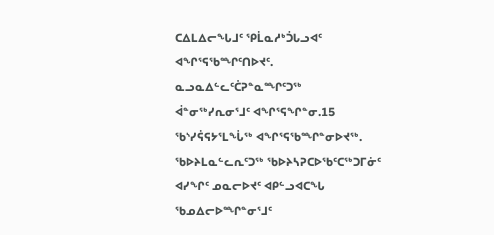ᑕᐃᒪᐃᓕᖓᒧᑦ ᕿᒫᓇᓱᒃᑑᒐᓗᐊᑦ
ᐊᖏᕐᕋᖃᙱᑦᑎᐅᔪᑦ. ᓇᓗᓇᐃᓪᓚᑦᑖᕈᓐᓇᙱᑦᑐᖅ
ᐋᓐᓂᖅᓯᕆᓂᕐᒧᑦ ᐊᖏᕐᕋᖏᓐᓂ.15
ᖃᔅᓯᕌᕋᔭᕐᒪᖔᖅ ᐊᖏᕐᕋᖃᙱᓐᓂᐅᔪᖅ. ᖃᐅᔨᒪᓇᓪᓚᕆᑦᑐᖅ ᖃᐅᔨᓴᕈᑕᐅᖃᑦᑕᖅᑐᒥᓃᑦ ᐊᓯᖏᑦ ᓄᓇᓕᐅᔪᑦ ᐊᑭᓪᓗᐊᑕᖓ ᖃᓄᐃᓕᐅᙱᓐᓂᕐᒧᑦ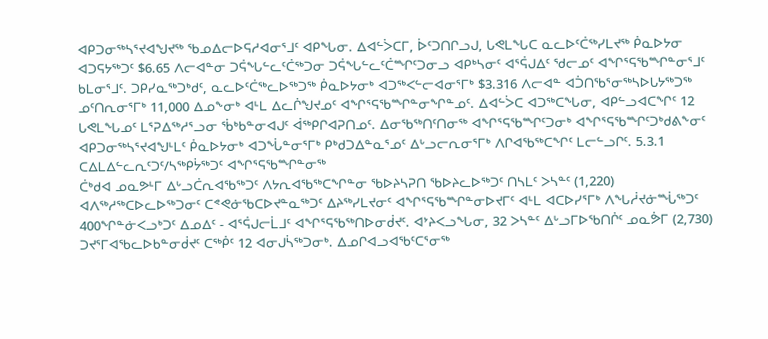ᐊᑭᑐᓂᖅᓴᕐᔪᐊᖑᔪᖅ ᖃᓄᐃᓕᐅᕋᓱᐊᓂᕐᒧᑦ ᐊᑭᖓᓂ. ᐃᐊᓪᐴᑕᒥ, ᐆᑦᑐᑎᒋᓗᒍ, ᒐᕙᒪᖓᑕ ᓇᓚᐅᑦᑖᖅᓯᒪᔪᖅ ᑮᓇᐅᔭᓂ ᐊᑐᕋᔭᖅᑐᑦ $6.65 ᐱᓕᐊᓐᓂ ᑐᕌᖓᓪᓚᑦᑖᖅᑐᓂ ᑐᕌᖓᓪᓚᑦᑖᙱᑦᑐᓂᓗ ᐊᑭᒃᓴᓂᑦ ᐊᕐᕌᒍᐃᑦ ᖁᓕᓄᑦ ᐊᖏᕐᕋᖃᙱᓐᓂᕐᒧᑦ ᑲᒪᓂᕐᒧᑦ. ᑐᑭᓯᓇᖅᑐᒃᑯᑦ, ᓇᓚᐅᑦᑖᖅᓚᐅᖅᑐᖅ ᑮᓇᐅᔭᓂᒃ ᐊᑐᖅᐸᓪᓕᐊᓂᕐᒥᒃ $3.316 ᐱᓕᐊᓐ ᐊᑑᑎᖃᕐᓂᖅᓴᐅᒐᔭᖅᑐᖅ ᓄᑦᑎᕆᓂᕐᒥᒃ 11,000 ᐃᓄᖕᓂᒃ ᐊᒻᒪ ᐃᓚᒌᖑᔪᓄᑦ ᐊᖏᕐᕋᖃᙱᓐᓂᖏᓐᓄᑦ. ᐃᐊᓪᐴᑕ ᐊᑐᖅᑕᖓᓂ, ᐊᑭᓪᓗᐊᑕᖏᑦ 12
ᒐᕙᒪᖓᓄᑦ ᒪᕐᕈᐃᖅᓱᕐᓗᓂ ᖄᒃᑲᓐᓂᐊᒍᑦ ᐋᖅᑭᒋᐊᕈᑎᓄᑦ. ᐃᓂᖃᖅᑎᑦᑎᓂᖅ ᐊᖏᕐᕋᖃᙱᑦᑐᓂᒃ ᐊᖏᕐᕋᖃᙱᑦᑐᒃᑯᕕᖕᓂᑦ ᐊᑭᑐᓂᖅᓴᕐᔪᐊᖑᒻᒪᑦ ᑮᓇᐅᔭᓂᒃ ᐊᑐᖔᓐᓂᕐᒥᒃ ᑭᒃᑯᑐᐃᓐᓇᕐᓄᑦ ᐃᒡᓗᓕᕆᓂᕐᒥᒃ ᐱᒋᐊᖃᖅᑕᖏᑦ ᒪᓕᓪᓗᒋᑦ. 5.3.1
ᑕᐃᒪᐃᓪᓚᕆᑦᑐᑦ/ᓴᖅᑭᔮᖅᑐᑦ ᐊᖏᕐᕋᖃᙱᓐᓂᖅ
ᑖᒃᑯᐊ ᓄᓇᕗᒻᒥ ᐃᒡᓗᑖᕆᐊᖃᖅᑐᑦ ᐱᔭᕆᐊᖃᖅᑕᖏᓐᓂ ᖃᐅᔨᓴᕈᑎ ᖃᐅᔨᓚᐅᖅᑐᑦ ᑎᓴᒪᑦ ᐳᓴᓐᑦ (1,220) ᐊᐱᖅᓱᖅᑕᐅᓚᐅᖅᑐᓂᑦ ᑕᕝᕙᓃᖃᑕᐅᔪᓐᓇᖅᑐᑦ ᐃᔨᖅᓯᒪᔪᓂᑦ ᐊᖏᕐᕋᖃᙱᓐᓂᐅᔪᒥᑦ ᐊᒻᒪ ᐊᑕᐅᓯᕐᒥᒃ ᐱᖓᓲᔪᓃᙶᖅᑐᑦ 400ᖏᓐᓃᐸᓗᒃᑐᑦ ᐃᓄᐃᑦ - ᐊᕐᕌᒍᓕᒫᒧᑦ ᐊᖏᕐᕋᖃᖅᑎᐅᓂᑰᔪᑦ. ᐊᔾᔨᐸᓗᖓᓂ, 32 ᐳᓴᓐᑦ ᐃᒡᓗᒥᐅᖃᑎᒌᑦ ᓄᓇᕘᒥ (2,730) ᑐᔪᕐᒥᐊᖃᓚᐅᑲᓐᓂᑰᔪᑦ ᑕᖅᑮᑦ 12 ᐊᓂᒍᓵᖅᑐᓂᒃ. ᐃᓄᒋᐊᓗᐊᖃᑦᑕᕐᓂᖅ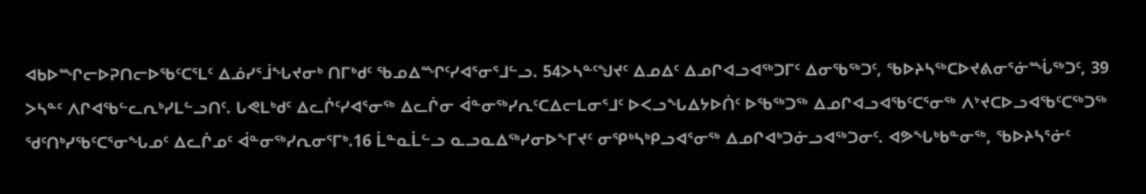ᐊᑲᐅᙱᓕᐅᕈᑎᓕᐅᖃᑦᑕᕐᒪᑦ ᐃᓅᓯᕐᒨᖓᔪᓂᒃ ᑎᒥᒃᑯᑦ ᖃᓄᐃᙱᑦᓯᐊᕐᓂᕐᒧᓪᓗ. 54ᐳᓴᓐᑦᖑᔪᑦ ᐃᓄᐃᑦ ᐃᓄᒋᐊᓗᐊᖅᑐᒥᑦ ᐃᓂᖃᖅᑐᑦ, ᖃᐅᔨᓴᖅᑕᐅᔪᕕᓂᕐᓃᙶᖅᑐᑦ, 39 ᐳᓴᓐᑦ ᐱᒋᐊᖃᓪᓚᕆᒃᓯᒪᓪᓗᑎᑦ. ᒐᕙᒪᒃᑯᑦ ᐃᓚᒌᑦᓯᐊᕐᓂᖅ ᐃᓚᒌᓂ ᐋᓐᓂᖅᓯᕆᑦᑕᐃᓕᒪᓂᕐᒧᑦ ᐅᐸᓗᖓᐃᔭᐅᑏᑦ ᐅᖃᖅᑐᖅ ᐃᓄᒋᐊᓗᐊᖃᑦᑕᕐᓂᖅ ᐱᔾᔪᑕᐅᓗᐊᖃᑦᑕᖅᑐᖅ ᖁᑦᑎᒃᓯᖃᑦᑕᕐᓂᖓᓄᑦ ᐃᓚᒌᓄᑦ ᐋᓐᓂᖅᓯᕆᓂᕐᒥᒃ.16 ᒫᓐᓇᒫᓪᓗ ᓇᓗᓇᐃᖅᓯᓂᐅᖕᒥᔪᑦ ᓂᕿᒃᓴᒃᑭᓗᐊᕐᓂᖅ ᐃᓄᒋᐊᒃᑐᓃᓗᐊᖅᑐᓂᑦ. ᐊᕗᖓᒃᑲᓐᓂᖅ, ᖃᐅᔨᓴᕐᓃᑦ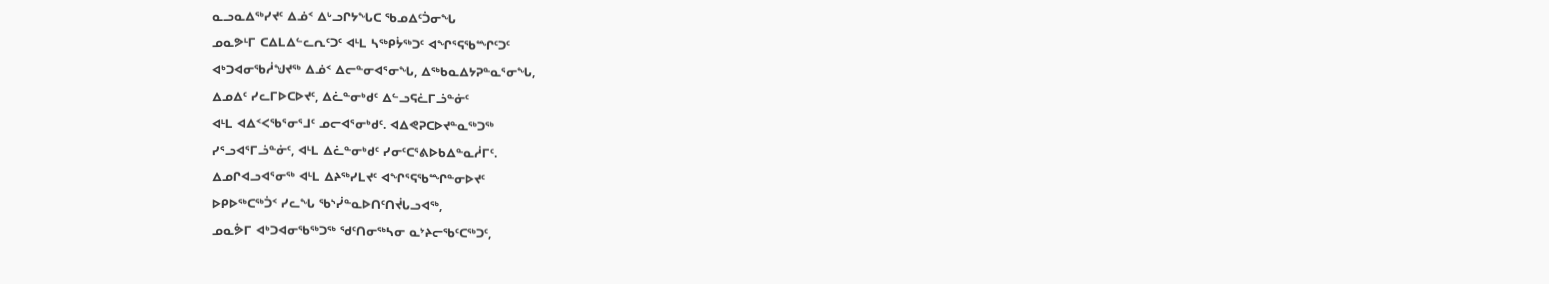ᓇᓗᓇᐃᖅᓯᔪᑦ ᐃᓅᑉ ᐃᒡᓗᒋᔭᖓᑕ ᖃᓄᐃᑦᑑᓂᖓ
ᓄᓇᕗᒻᒥ ᑕᐃᒪᐃᓪᓚᕆᑦᑐᑦ ᐊᒻᒪ ᓴᖅᑭᔮᖅᑐᑦ ᐊᖏᕐᕋᖃᙱᑦᑐᑦ
ᐊᒃᑐᐊᓂᖃᓲᖑᔪᖅ ᐃᓅᑉ ᐃᓕᓐᓂᐊᕐᓂᖓ, ᐃᖅᑲᓇᐃᔭᕈᓐᓇᕐᓂᖓ,
ᐃᓄᐃᑦ ᓯᓚᒥᐅᑕᐅᔪᑦ, ᐃᓛᓐᓂᒃᑯᑦ ᐃᓪᓗᕋᓛᒥᓘᓐᓃᑦ
ᐊᒻᒪ ᐊᐃᑉᐸᖃᕐᓂᕐᒧᑦ ᓄᓕᐊᕐᓂᒃᑯᑦ. ᐊᐃᕙᕈᑕᐅᔪᓐᓇᖅᑐᖅ
ᓯᕐᓗᐊᕐᒥᓘᓐᓃᑦ, ᐊᒻᒪ ᐃᓛᓐᓂᒃᑯᑦ ᓯᓂᑦᑕᕐᕕᐅᑲᐃᓐᓇᓲᒥᑦ.
ᐃᓄᒋᐊᓗᐊᕐᓂᖅ ᐊᒻᒪ ᐃᔨᖅᓯᒪᔪᑦ ᐊᖏᕐᕋᖃᙱᓐᓂᐅᔪᑦ
ᐅᑭᐅᖅᑕᖅᑑᑉ ᓯᓚᖓ ᖃᔅᓰᓐᓇᐅᑎᑦᑎᔫᒐᓗᐊᖅ,
ᓄᓇᕘᒥ ᐊᒃᑐᐊᓂᖃᖅᑐᖅ ᖁᑦᑎᓂᖅᓴᓂ ᓇᔾᔨᓕᖃᑦᑕᖅᑐᑦ,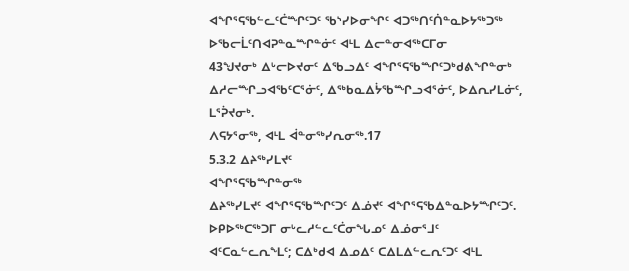ᐊᖏᕐᕋᖃᓪᓚᑦᑖᙱᑦᑐᑦ ᖃᔅᓯᐅᓂᖏᑦ ᐊᑐᖅᑎᑦᑏᓐᓇᐅᔭᖅᑐᖅ
ᐅᖃᓕᒫᑦᑎᐊᕈᓐᓇᙱᓐᓃᑦ ᐊᒻᒪ ᐃᓕᓐᓂᐊᖅᑕᒥᓂ
43ᖑᔪᓂᒃ ᐃᒡᓕᐅᔪᓂᑦ ᐃᖃᓗᐃᑦ ᐊᖏᕐᕋᖃᙱᑦᑐᒃᑯᕕᖏᓐᓂᒃ
ᐃᓱᓕᙱᓗᐊᖃᑦᑕᕐᓃᑦ, ᐃᖅᑲᓇᐃᔮᖃᙱᓗᐊᕐᓃᑦ, ᐅᐃᕆᓯᒪᓃᑦ,
ᒪᕐᕉᔪᓂᒃ.
ᐱᕋᔭᕐᓂᖅ, ᐊᒻᒪ ᐋᓐᓂᖅᓯᕆᓂᖅ.17
5.3.2 ᐃᔨᖅᓯᒪᔪᑦ
ᐊᖏᕐᕋᖃᙱᓐᓂᖅ
ᐃᔨᖅᓯᒪᔪᑦ ᐊᖏᕐᕋᖃᙱᑦᑐᑦ ᐃᓅᔪᑦ ᐊᖏᕐᕋᖃᐃᓐᓇᐅᔭᙱᑦᑐᑦ. ᐅᑭᐅᖅᑕᖅᑐᒥ ᓂᒡᓚᓱᓪᓚᑦᑖᓂᖓᓄᑦ ᐃᓅᓂᕐᒧᑦ ᐊᑦᑕᓇᓪᓚᕆᖕᒪᑦ; ᑕᐃᒃᑯᐊ ᐃᓄᐃᑦ ᑕᐃᒪᐃᓪᓚᕆᑦᑐᑦ ᐊᒻᒪ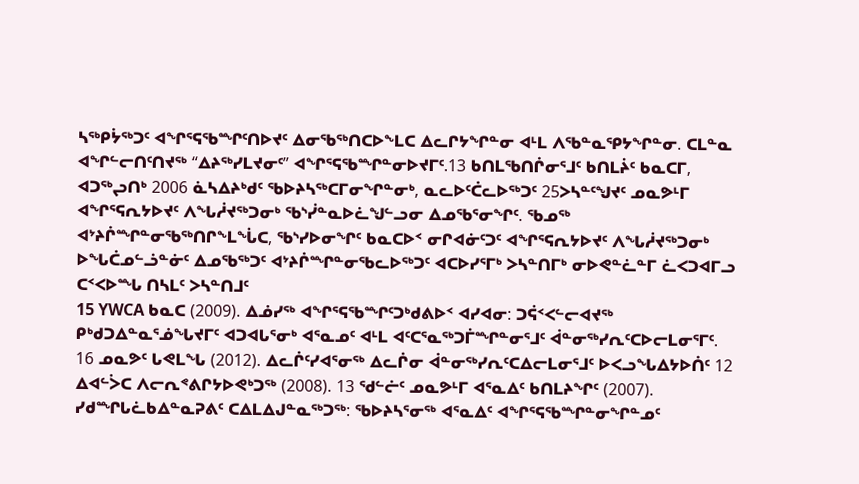ᓴᖅᑭᔮᖅᑐᑦ ᐊᖏᕐᕋᖃᙱᑦᑎᐅᔪᑦ ᐃᓂᖃᖅᑎᑕᐅᖕᒪᑕ ᐃᓚᒋᔭᖏᓐᓂ ᐊᒻᒪ ᐱᖃᓐᓇᕿᔭᖏᓐᓂ. ᑕᒪᓐᓇ ᐊᖏᓪᓕᑎᑦᑎᔪᖅ “ᐃᔨᖅᓯᒪᔪᓂᑦ” ᐊᖏᕐᕋᖃᙱᓐᓂᐅᔪᒥᑦ.13 ᑲᑎᒪᖃᑎᒌᓂᕐᒧᑦ ᑲᑎᒪᔩᑦ ᑲᓇᑕᒥ, ᐊᑐᖅᖢᑎᒃ 2006 ᓈᓴᐃᔨᒃᑯᑦ ᖃᐅᔨᓴᖅᑕᒥᓂᖏᓐᓂᒃ, ᓇᓚᐅᑦᑖᓚᐅᖅᑐᑦ 25ᐳᓴᓐᑦᖑᔪᑦ ᓄᓇᕗᒻᒥ ᐊᖏᕐᕋᕆᔭᐅᔪᑦ ᐱᖓᓲᔪᖅᑐᓂᒃ ᖃᔅᓰᓐᓇᐅᓛᖑᓪᓗᓂ ᐃᓄᖃᕐᓂᖏᑦ. ᖃᓄᖅ ᐊᔾᔨᒌᙱᓐᓂᖃᖅᑎᒋᖕᒪᖔᑕ, ᖃᔅᓯᐅᓂᖏᑦ ᑲᓇᑕᐅᑉ ᓂᒋᐊᓃᑦᑐᑦ ᐊᖏᕐᕋᕆᔭᐅᔪᑦ ᐱᖓᓲᔪᖅᑐᓂᒃ ᐅᖓᑖᓄᓪᓘᓐᓃᑦ ᐃᓄᖃᖅᑐᑦ ᐊᔾᔨᒌᙱᓐᓂᖃᓚᐅᖅᑐᑦ ᐊᑕᐅᓯᕐᒥᒃ ᐳᓴᓐᑎᒥᒃ ᓂᐅᕙᓐᓛᓐᒥ ᓛᐸᑐᐊᒥᓗ ᑕᑉᐸᐅᙵ ᑎᓴᒪᑦ ᐳᓴᓐᑎᒧᑦ
15 YWCA ᑲᓇᑕ (2009). ᐃᓅᓯᖅ ᐊᖏᕐᕋᖃᙱᑦᑐᒃᑯᕕᐅᑉ ᐊᓯᐊᓂ: ᑐᕌᑉᐸᓪᓕᐊᔪᖅ ᑭᒃᑯᑐᐃᓐᓇᕐᓅᖓᔪᒥᑦ ᐊᑐᐊᒐᕐᓂᒃ ᐊᕐᓇᓄᑦ ᐊᒻᒪ ᐊᑦᑕᕐᓇᖅᑐᒦᙱᓐᓂᕐᒧᑦ ᐋᓐᓂᖅᓯᕆᑦᑕᐅᓕᒪᓂᕐᒥᑦ.
16 ᓄᓇᕗᑦ ᒐᕙᒪᖓ (2012). ᐃᓚᒌᑦᓯᐊᕐᓂᖅ ᐃᓚᒌᓂ ᐋᓐᓂᖅᓯᕆᑦᑕᐃᓕᒪᓂᕐᒧᑦ ᐅᐸᓗᖓᐃᔭᐅᑏᑦ 12 ᐃᐊᓪᐴᑕ ᐱᓕᕆᕝᕕᒋᔭᐅᕙᒃᑐᖅ (2008). 13 ᖁᓪᓖᑦ ᓄᓇᕗᒻᒥ ᐊᕐᓇᐃᑦ ᑲᑎᒪᔨᖏᑦ (2007). ᓯᑯᙱᒐᓛᑲᐃᓐᓇᕈᕕᑦ ᑕᐃᒪᐃᒍᓐᓇᖅᑐᖅ: ᖃᐅᔨᓴᕐᓂᖅ ᐊᕐᓇᐃᑦ ᐊᖏᕐᕋᖃᙱᓐᓂᖏᓐᓄᑦ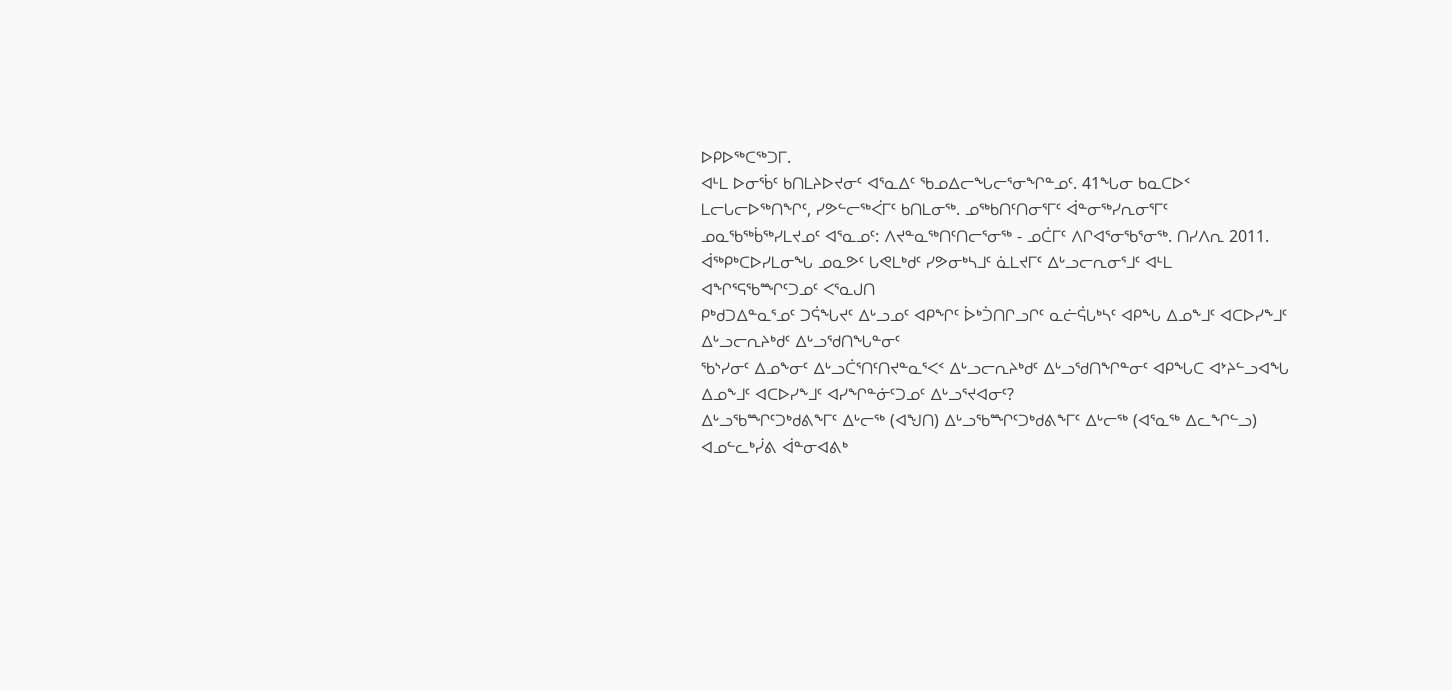ᐅᑭᐅᖅᑕᖅᑐᒥ.
ᐊᒻᒪ ᐅᓂᕐᑳᑦ ᑲᑎᒪᔨᐅᔪᓂᑦ ᐊᕐᓇᐃᑦ ᖃᓄᐃᓕᖓᓕᕐᓂᖏᓐᓄᑦ. 41ᖓᓂ ᑲᓇᑕᐅᑉ ᒪᓕᒐᓕᐅᖅᑎᖏᑦ, ᓯᕗᓪᓕᖅᐹᒥᑦ ᑲᑎᒪᓂᖅ. ᓄᖅᑲᑎᑦᑎᓂᕐᒥᑦ ᐋᓐᓂᖅᓯᕆᓂᕐᒥᑦ ᓄᓇᖃᖅᑳᖅᓯᒪᔪᓄᑦ ᐊᕐᓇᓄᑦ: ᐱᔪᓐᓇᖅᑎᑦᑎᓕᕐᓂᖅ - ᓄᑖᒥᑦ ᐱᒋᐊᕐᓂᖃᕐᓂᖅ. ᑎᓯᐱᕆ 2011.
ᐋᖅᑭᒃᑕᐅᓯᒪᓂᖓ ᓄᓇᕗᑦ ᒐᕙᒪᒃᑯᑦ ᓯᕗᓂᒃᓴᒧᑦ ᓈᒪᔪᒥᑦ ᐃᒡᓗᓕᕆᓂᕐᒧᑦ ᐊᒻᒪ ᐊᖏᕐᕋᖃᙱᑦᑐᓄᑦ ᐸᕐᓇᒍᑎ
ᑭᒃᑯᑐᐃᓐᓇᕐᓄᑦ ᑐᕌᖓᔪᑦ ᐃᒡᓗᓄᑦ ᐊᑭᖏᑦ ᐆᒃᑑᑎᒋᓗᒋᑦ ᓇᓖᕌᒐᒃᓴᑦ ᐊᑭᖓ ᐃᓄᖕᒧᑦ ᐊᑕᐅᓯᖕᒧᑦ
ᐃᒡᓗᓕᕆᔨᒃᑯᑦ ᐃᒡᓗᖁᑎᖓᓐᓂᑦ
ᖃᔅᓯᓂᑦ ᐃᓄᖕᓂᑦ ᐃᒡᓗᑖᕐᑎᑦᑎᔪᓐᓇᕐᐸᑉ ᐃᒡᓗᓕᕆᔨᒃᑯᑦ ᐃᒡᓗᖁᑎᖏᓐᓂᑦ ᐊᑭᖓᑕ ᐊᔾᔨᓪᓗᐊᖓ ᐃᓄᖕᒧᑦ ᐊᑕᐅᓯᖕᒧᑦ ᐊᓯᖏᓐᓃᑦᑐᓄᑦ ᐃᒡᓗᕐᔪᐊᓂᑦ?
ᐃᒡᓗᖃᙱᑦᑐᒃᑯᕕᖕᒥᑦ ᐃᒡᓕᖅ (ᐊᖑᑎ) ᐃᒡᓗᖃᙱᑦᑐᒃᑯᕕᖕᒥᑦ ᐃᒡᓕᖅ (ᐊᕐᓇᖅ ᐃᓚᖏᓪᓗ) ᐊᓄᓪᓚᒃᓰᕕ ᐋᓐᓂᐊᕕᒃ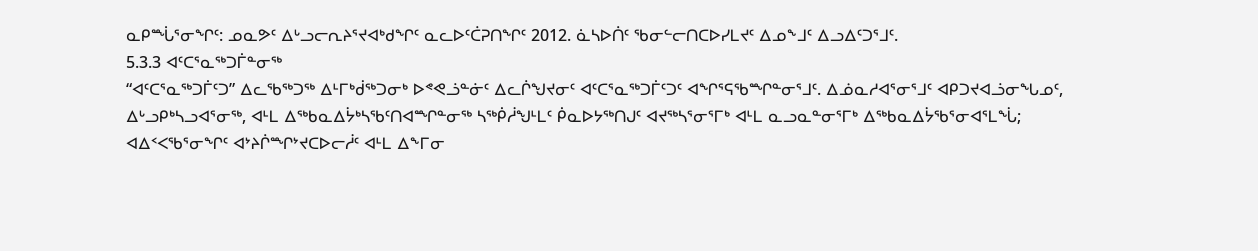ᓇᑭᙶᕐᓂᖏᑦ: ᓄᓇᕗᑦ ᐃᒡᓗᓕᕆᔨᕐᔪᐊᒃᑯᖏᑦ ᓇᓚᐅᑦᑖᕈᑎᖏᑦ 2012. ᓈᓴᐅᑏᑦ ᖃᓂᓪᓕᑎᑕᐅᓯᒪᔪᑦ ᐃᓄᖕᒧᑦ ᐃᓗᐃᑦᑐᕐᒧᑦ.
5.3.3 ᐊᑦᑕᕐᓇᖅᑐᒦᓐᓂᖅ
“ᐊᑦᑕᕐᓇᖅᑐᒦᑦᑐ” ᐃᓚᖃᖅᑐᖅ ᐃᒻᒥᒃᑰᖅᑐᓂᒃ ᐅᕝᕙᓘᓐᓃᑦ ᐃᓚᒌᖑᔪᓂᑦ ᐊᑦᑕᕐᓇᖅᑐᒦᑦᑐᑦ ᐊᖏᕐᕋᖃᙱᓐᓂᕐᒧᑦ. ᐃᓅᓇᓱᐊᕐᓂᕐᒧᑦ ᐊᑭᑐᔪᐊᓘᓂᖓᓄᑦ, ᐃᒡᓗᑭᒃᓴᓗᐊᕐᓂᖅ, ᐊᒻᒪ ᐃᖅᑲᓇᐃᔮᒃᓴᖃᑦᑎᐊᙱᓐᓂᖅ ᓴᖅᑮᓲᖑᒻᒪᑦ ᑮᓇᐅᔭᖅᑎᒍᑦ ᐊᔪᖅᓴᕐᓂᕐᒥᒃ ᐊᒻᒪ ᓇᓗᓇᓐᓂᕐᒥᒃ ᐃᖅᑲᓇᐃᔮᖃᕐᓂᐊᕐᒪᖔ; ᐊᐃᑉᐸᖃᕐᓂᖏᑦ ᐊᔾᔨᒌᙱᔾᔪᑕᐅᓕᓲᑦ ᐊᒻᒪ ᐃᖕᒥᓂ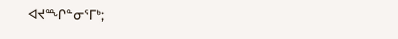ᐊᔪᙱᓐᓂᕐᒥᒃ;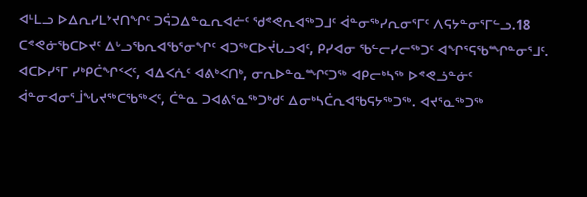ᐊᒻᒪᓗ ᐅᐃᕆᓯᒪᔾᔪᑎᖏᑦ ᑐᕌᑐᐃᓐᓇᕆᐊᓖᑦ ᖁᕝᕙᕆᐊᖅᑐᒧᑦ ᐋᓐᓂᖅᓯᕆᓂᕐᒥᑦ ᐱᕋᔭᓐᓂᕐᒥᓪᓗ.18 ᑕᕝᕙᓃᖃᑕᐅᔪᑦ ᐃᒡᓗᖃᕆᐊᖃᕐᓂᖏᑦ ᐊᑐᖅᑕᐅᔫᒐᓗᐊᑦ, ᑭᓯᐊᓂ ᖃᓪᓕᓯᓕᖅᑐᑦ ᐊᖏᕐᕋᖃᙱᓐᓂᕐᒧᑦ. ᐊᑕᐅᓯᕐᒥ ᓯᒃᑭᑖᖏᑉᐸᑦ, ᐊᐃᐸᕇᑦ ᐊᕕᒃᐸᑎᒃ, ᓂᕆᐅᓐᓇᙱᑦᑐᖅ ᐊᑭᓕᒃᓴᖅ ᐅᕝᕙᓘᓐᓃᑦ ᐋᓐᓂᐊᓂᕐᒨᖓᔪᖅᑕᖃᖅᐸᑦ, ᑖᓐᓇ ᑐᐊᕕᕐᓇᖅᑐᒃᑯᑦ ᐃᓂᒃᓴᑖᕆᐊᖃᕋᔭᖅᑐᖅ. ᐊᔪᕐᓇᖅᑐᖅ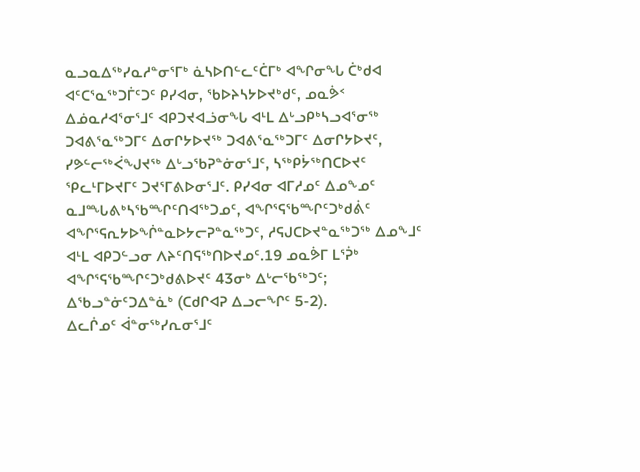ᓇᓗᓇᐃᖅᓯᓇᓱᓐᓂᕐᒥᒃ ᓈᓴᐅᑎᓪᓚᑦᑖᒥᒃ ᐊᖏᓂᖓ ᑖᒃᑯᐊ ᐊᑦᑕᕐᓇᖅᑐᒦᑦᑐᑦ ᑭᓯᐊᓂ, ᖃᐅᔨᓴᔭᐅᔪᒃᑯᑦ, ᓄᓇᕘᑉ ᐃᓅᓇᓱᐊᕐᓂᕐᒧᑦ ᐊᑭᑐᔪᐊᓘᓂᖓ ᐊᒻᒪ ᐃᒡᓗᑭᒃᓴᓗᐊᕐᓂᖅ
ᑐᐊᕕᕐᓇᖅᑐᒥᑦ ᐃᓂᒋᔭᐅᔪᖅ ᑐᐊᕕᕐᓇᖅᑐᒥᑦ ᐃᓂᒋᔭᐅᔪᑦ, ᓯᕗᓪᓕᖅᐹᖑᔪᖅ ᐃᒡᓗᖃᕈᓐᓃᓂᕐᒧᑦ, ᓴᖅᑭᔮᖅᑎᑕᐅᔪᑦ ᕿᓚᒻᒥᐅᔪᒥᑦ ᑐᔪᕐᒥᕕᐅᓂᕐᒧᑦ. ᑭᓯᐊᓂ ᐊᒥᓱᓄᑦ ᐃᓄᖕᓄᑦ ᓇᒧᙵᕕᒃᓴᖃᙱᑦᑎᐊᖅᑐᓄᑦ, ᐊᖏᕐᕋᖃᙱᑦᑐᒃᑯᕖᑦ ᐊᖏᕐᕋᕆᔭᐅᖐᓐᓇᐅᔭᓕᕈᓐᓇᖅᑐᑦ, ᓱᕋᒍᑕᐅᔪᓐᓇᖅᑐᖅ ᐃᓄᖕᒧᑦ ᐊᒻᒪ ᐊᑭᑐᓪᓗᓂ ᐱᔨᑦᑎᕋᖅᑎᐅᔪᓄᑦ.19 ᓄᓇᕘᒥ ᒪᕐᕉᒃ ᐊᖏᕐᕋᖃᙱᑦᑐᒃᑯᕕᐅᔪᑦ 43ᓂᒃ ᐃᒡᓕᖃᖅᑐᑦ; ᐃᖃᓗᓐᓃᑦᑐᐃᓐᓈᒃ (ᑕᑯᒋᐊᕈ ᐃᓗᓕᖏᑦ 5-2).
ᐃᓚᒌᓄᑦ ᐋᓐᓂᖅᓯᕆᓂᕐᒧᑦ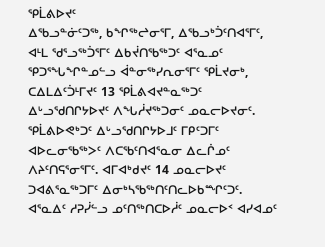ᕿᒫᕕᐅᔪᑦ
ᐃᖃᓗᓐᓃᑦᑐᖅ, ᑲᖏᖅᖠᓂᕐᒥ, ᐃᖃᓗᒃᑑᑦᑎᐊᕐᒥᑦ, ᐊᒻᒪ ᖁᕐᓗᖅᑑᕐᒥᑦ ᐃᑲᔫᑎᖃᖅᑐᑦ ᐊᕐᓇᓄᑦ ᕿᑐᕐᖓᖏᓐᓄᓪᓗ ᐋᓐᓂᖅᓯᕆᓂᕐᒥᑦ ᕿᒫᔪᓂᒃ, ᑕᐃᒪᐃᑦᑑᒻᒥᔪᑦ 13 ᕿᒫᕕᐊᔪᓐᓇᖅᑐᑦ ᐃᒡᓗᖁᑎᒋᔭᐅᔪᑦ ᐱᖓᓲᔪᖅᑐᓂᑦ ᓄᓇᓕᐅᔪᓂᑦ. ᕿᒫᕕᐅᕙᒃᑐᑦ ᐃᒡᓗᖁᑎᒋᔭᐅᒧᑦ ᒥᑭᑦᑐᒥᑦ ᐊᐅᓚᓂᖃᖅᐳᑦ ᐱᑕᖃᑦᑎᐊᕐᓇᓂ ᐃᓚᒌᓄᑦ ᐱᔨᑦᑎᕋᕐᓂᕐᒥᑦ. ᐊᒥᐊᒃᑯᔪᑦ 14 ᓄᓇᓕᐅᔪᑦ ᑐᐊᕕᕐᓇᖅᑐᒥᑦ ᐃᓂᒃᓴᖃᖅᑎᑦᑎᓚᐅᑲᙱᑦᑐᑦ. ᐊᕐᓇᐃᑦ ᓱᕈᓰᓪᓗ ᓄᑦᑎᖅᑎᑕᐅᓲᑦ ᓄᓇᓕᐅᑉ ᐊᓯᐊᓄᑦ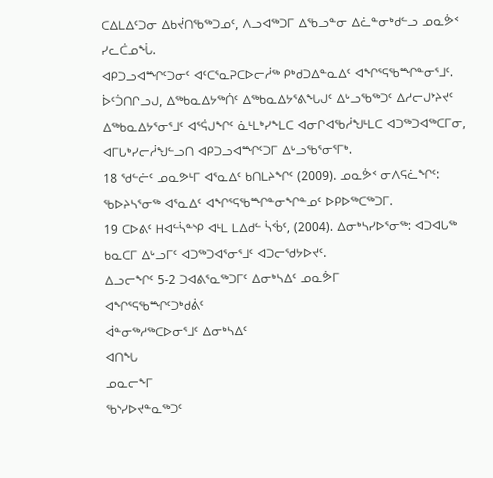ᑕᐃᒪᐃᑦᑐᓂ ᐃᑲᔫᑎᖃᖅᑐᓄᑦ, ᐱᓗᐊᖅᑐᒥ ᐃᖃᓗᓐᓂ ᐃᓛᓐᓂᒃᑯᓪᓗ ᓄᓇᕘᑉ ᓯᓚᑖᓄᖔ.
ᐊᑭᑐᓗᐊᙱᑦᑐᓂᑦ ᐊᑦᑕᕐᓇᕈᑕᐅᓕᓲᖅ ᑭᒃᑯᑐᐃᓐᓇᐃᑦ ᐊᖏᕐᕋᖃᙱᓐᓂᕐᒧᑦ. ᐆᑦᑑᑎᒋᓗᒍ, ᐃᖅᑲᓇᐃᔭᖅᑏᑦ ᐃᖅᑲᓇᐃᔭᕐᕕᖓᒍᑦ ᐃᒡᓗᖃᖅᑐᑦ ᐃᓱᓕᒍᔾᔨᔪᑦ ᐃᖅᑲᓇᐃᔭᕐᓂᕐᒧᑦ ᐊᕐᕌᒍᖏᑦ ᓈᒻᒪᒃᓯᖕᒪᑕ ᐊᓂᒋᐊᖃᓲᖑᒻᒪᑕ ᐊᑐᖅᑐᐊᖅᑕᒥᓂ, ᐊᒥᒐᒃᓯᓕᓲᖑᓪᓗᑎ ᐊᑭᑐᓗᐊᙱᑦᑐᒥ ᐃᒡᓗᖃᕐᓂᕐᒥᒃ.
18 ᖁᓪᓖᑦ ᓄᓇᕗᒻᒥ ᐊᕐᓇᐃᑦ ᑲᑎᒪᔨᖏᑦ (2009). ᓄᓇᕘᑉ ᓂᐱᕋᓛᖏᑦ: ᖃᐅᔨᓴᕐᓂᖅ ᐊᕐᓇᐃᑦ ᐊᖏᕐᕋᖃᙱᓐᓂᖏᓐᓄᑦ ᐅᑭᐅᖅᑕᖅᑐᒥ.
19 ᑕᐅᕕᑦ ᕼᐊᓪᓵᓐᔅᑭ ᐊᒻᒪ ᒪᐃᑯᓪ ᓵᑉᑳᑦ, (2004). ᐃᓂᒃᓴᓯᐅᕐᓂᖅ: ᐊᑐᐊᒐᖅ ᑲᓇᑕᒥ ᐃᒡᓗᒥᑦ ᐊᑐᖅᑐᐊᕐᓂᕐᒧᑦ ᐊᑐᓕᖁᔭᐅᔪᑦ.
ᐃᓗᓕᖏᑦ 5-2 ᑐᐊᕕᕐᓇᖅᑐᒥᑦ ᐃᓂᒃᓴᐃᑦ ᓄᓇᕘᒥ
ᐊᖏᕐᕋᖃᙱᑦᑐᒃᑯᕖᑦ
ᐋᓐᓂᖅᓱᖅᑕᐅᓂᕐᒧᑦ ᐃᓂᒃᓴᐃᑦ
ᐊᑎᖓ
ᓄᓇᓕᖕᒥ
ᖃᔅᓯᐅᔪᓐᓇᖅᑐᑦ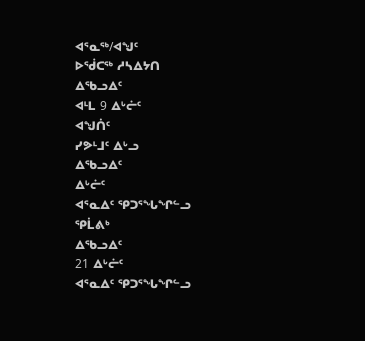ᐊᕐᓇᖅ/ᐊᖑᑦ
ᐅᖂᑕᖅ ᓱᓴᐃᔭᑎ
ᐃᖃᓗᐃᑦ
ᐊᒻᒪ 9 ᐃᒡᓖᑦ
ᐊᖑᑏᑦ
ᓯᕗᒻᒧᑦ ᐃᒡᓗ
ᐃᖃᓗᐃᑦ
ᐃᒡᓖᑦ
ᐊᕐᓇᐃᑦ ᕿᑐᕐᖓᖏᓪᓗ
ᕿᒫᕕᒃ
ᐃᖃᓗᐃᑦ
21 ᐃᒡᓖᑦ
ᐊᕐᓇᐃᑦ ᕿᑐᕐᖓᖏᓪᓗ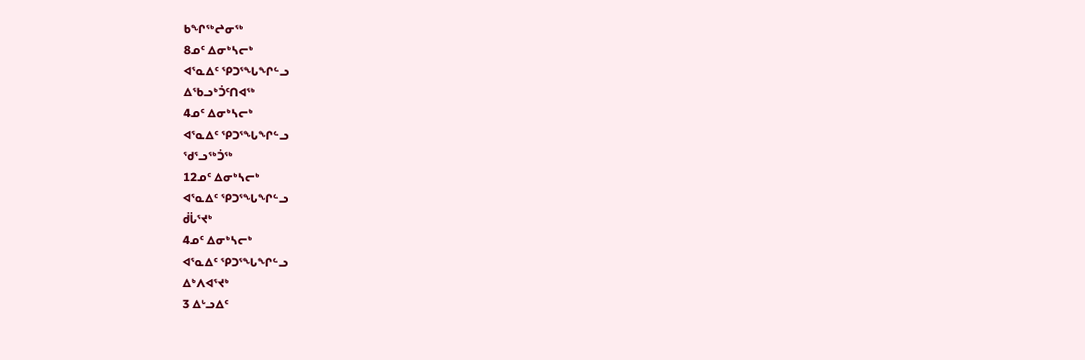ᑲᖏᖅᖠᓂᖅ
8ᓄᑦ ᐃᓂᒃᓴᓕᒃ
ᐊᕐᓇᐃᑦ ᕿᑐᕐᖓᖏᓪᓗ
ᐃᖃᓗᒃᑑᑦᑎᐊᖅ
4ᓄᑦ ᐃᓂᒃᓴᓕᒃ
ᐊᕐᓇᐃᑦ ᕿᑐᕐᖓᖏᓪᓗ
ᖁᕐᓗᖅᑑᖅ
12ᓄᑦ ᐃᓂᒃᓴᓕᒃ
ᐊᕐᓇᐃᑦ ᕿᑐᕐᖓᖏᓪᓗ
ᑰᒑᕐᔪᒃ
4ᓄᑦ ᐃᓂᒃᓴᓕᒃ
ᐊᕐᓇᐃᑦ ᕿᑐᕐᖓᖏᓪᓗ
ᐃᒃᐱᐊᕐᔪᒃ
3 ᐃᒡᓗᐃᑦ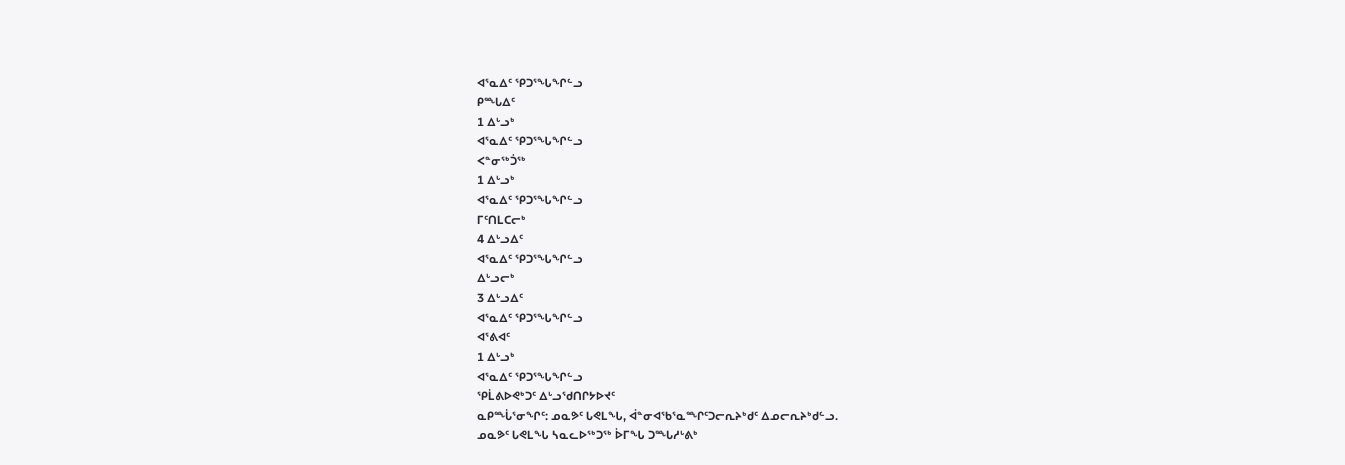ᐊᕐᓇᐃᑦ ᕿᑐᕐᖓᖏᓪᓗ
ᑭᙵᐃᑦ
1 ᐃᒡᓗᒃ
ᐊᕐᓇᐃᑦ ᕿᑐᕐᖓᖏᓪᓗ
ᐸᓐᓂᖅᑑᖅ
1 ᐃᒡᓗᒃ
ᐊᕐᓇᐃᑦ ᕿᑐᕐᖓᖏᓪᓗ
ᒥᑦᑎᒪᑕᓕᒃ
4 ᐃᒡᓗᐃᑦ
ᐊᕐᓇᐃᑦ ᕿᑐᕐᖓᖏᓪᓗ
ᐃᒡᓗᓕᒃ
3 ᐃᒡᓗᐃᑦ
ᐊᕐᓇᐃᑦ ᕿᑐᕐᖓᖏᓪᓗ
ᐊᕐᕕᐊᑦ
1 ᐃᒡᓗᒃ
ᐊᕐᓇᐃᑦ ᕿᑐᕐᖓᖏᓪᓗ
ᕿᒫᕕᐅᕙᒃᑐᑦ ᐃᒡᓗᖁᑎᒋᔭᐅᔪᑦ
ᓇᑭᙶᕐᓂᖏᑦ: ᓄᓇᕗᑦ ᒐᕙᒪᖓ, ᐋᓐᓂᐊᖃᕐᓇᙱᑦᑐᓕᕆᔨᒃᑯᑦ ᐃᓄᓕᕆᔨᒃᑯᓪᓗ.
ᓄᓇᕗᑦ ᒐᕙᒪᖓ ᓴᓇᓚᐅᖅᑐᖅ ᐆᒥᖓ ᑐᙵᓱᒡᕕᒃ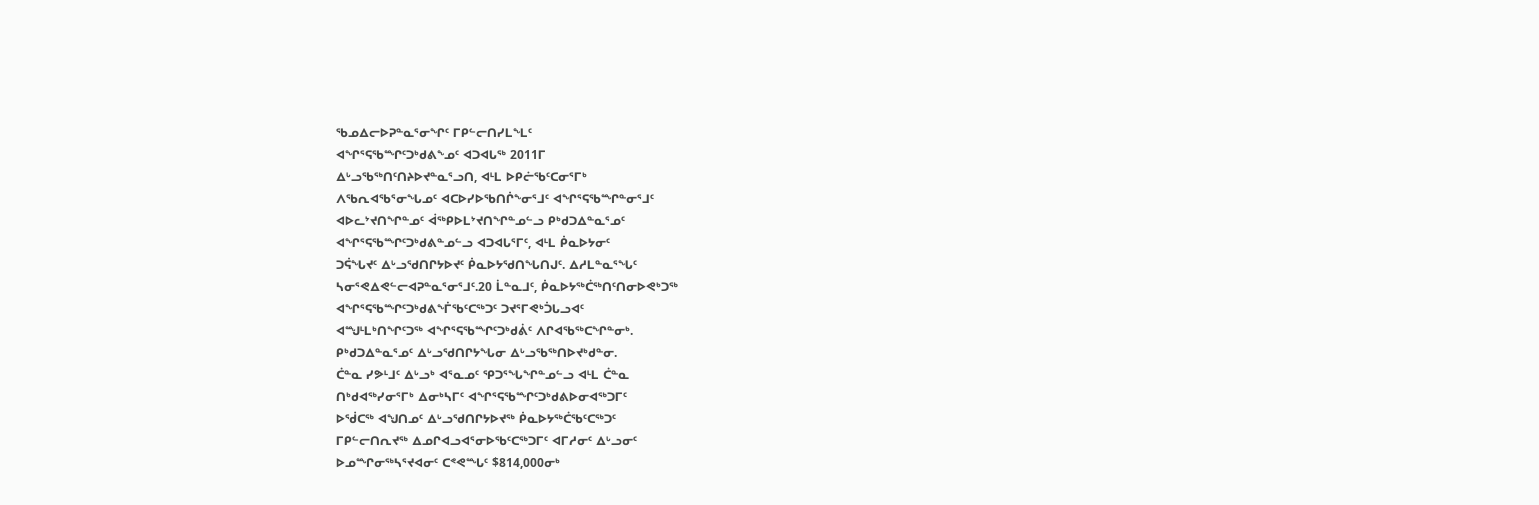ᖃᓄᐃᓕᐅᕈᓐᓇᕐᓂᖏᑦ ᒥᑭᓪᓕᑎᓯᒪᖕᒪᑦ
ᐊᖏᕐᕋᖃᙱᑦᑐᒃᑯᕕᖕᓄᑦ ᐊᑐᐊᒐᖅ 2011ᒥ
ᐃᒡᓗᖃᖅᑎᑦᑎᔨᐅᔪᓐᓇᕐᓗᑎ, ᐊᒻᒪ ᐅᑭᓖᖃᑦᑕᓂᕐᒥᒃ
ᐱᖃᕆᐊᖃᕐᓂᖓᓄᑦ ᐊᑕᐅᓯᐅᖃᑎᒌᖕᓂᕐᒧᑦ ᐊᖏᕐᕋᖃᙱᓐᓂᕐᒧᑦ
ᐊᐅᓚᔾᔪᑎᖏᓐᓄᑦ ᐋᖅᑭᐅᒪᔾᔪᑎᖏᓐᓄᓪᓗ ᑭᒃᑯᑐᐃᓐᓇᕐᓄᑦ
ᐊᖏᕐᕋᖃᙱᑦᑐᒃᑯᕕᓐᓄᓪᓗ ᐊᑐᐊᒐᕐᒥᑦ, ᐊᒻᒪ ᑮᓇᐅᔭᓂᑦ
ᑐᕌᖓᔪᑦ ᐃᒡᓗᖁᑎᒋᔭᐅᔪᑦ ᑮᓇᐅᔭᖁᑎᖓᑎᒍᑦ. ᐃᓱᒪᓐᓇᕐᖓᑦ
ᓴᓂᕐᕙᐃᕙᓪᓕᐊᕈᓐᓇᕐᓂᕐᒧᑦ.20 ᒫᓐᓇᒧᑦ, ᑮᓇᐅᔭᖅᑖᖅᑎᑦᑎᓂᐅᕙᒃᑐᖅ
ᐊᖏᕐᕋᖃᙱᑦᑐᒃᑯᕕᖕᒦᖃᑦᑕᖅᑐᑦ ᑐᔪᕐᒥᕙᒃᑑᒐᓗᐊᑦ
ᐊᙳᒻᒪᒃᑎᖏᑦᑐᖅ ᐊᖏᕐᕋᖃᙱᑦᑐᒃᑯᕖᑦ ᐱᒋᐊᖃᖅᑕᖏᓐᓂᒃ.
ᑭᒃᑯᑐᐃᓐᓇᕐᓄᑦ ᐃᒡᓗᖁᑎᒋᔭᖓᓂ ᐃᒡᓗᖃᖅᑎᐅᔪᒃᑯᓐᓂ.
ᑖᓐᓇ ᓯᕗᒻᒧᑦ ᐃᒡᓗᒃ ᐊᕐᓇᓄᑦ ᕿᑐᕐᖓᖏᓐᓄᓪᓗ ᐊᒻᒪ ᑖᓐᓇ
ᑎᒃᑯᐊᖅᓯᓂᕐᒥᒃ ᐃᓂᒃᓴᒥᑦ ᐊᖏᕐᕋᖃᙱᑦᑐᒃᑯᕕᐅᓂᐊᖅᑐᒥᑦ
ᐅᖂᑕᖅ ᐊᖑᑎᓄᑦ ᐃᒡᓗᖁᑎᒋᔭᐅᔪᖅ ᑮᓇᐅᔭᖅᑖᖃᑦᑕᖅᑐᑦ
ᒥᑭᓪᓕᑎᕆᔪᖅ ᐃᓄᒋᐊᓗᐊᕐᓂᐅᖃᑦᑕᖅᑐᒥᑦ ᐊᒥᓱᓂᑦ ᐃᒡᓗᓂᑦ
ᐅᓄᙱᓂᖅᓴᕐᔪᐊᓂᑦ ᑕᕝᕙᙵᑦ $814,000ᓂᒃ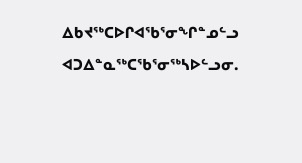ᐃᑲᔪᖅᑕᐅᒋᐊᖃᕐᓂᖏᓐᓄᓪᓗ ᐊᑐᐃᓐᓇᖅᑕᖃᕐᓂᖅᓴᐅᓪᓗᓂ.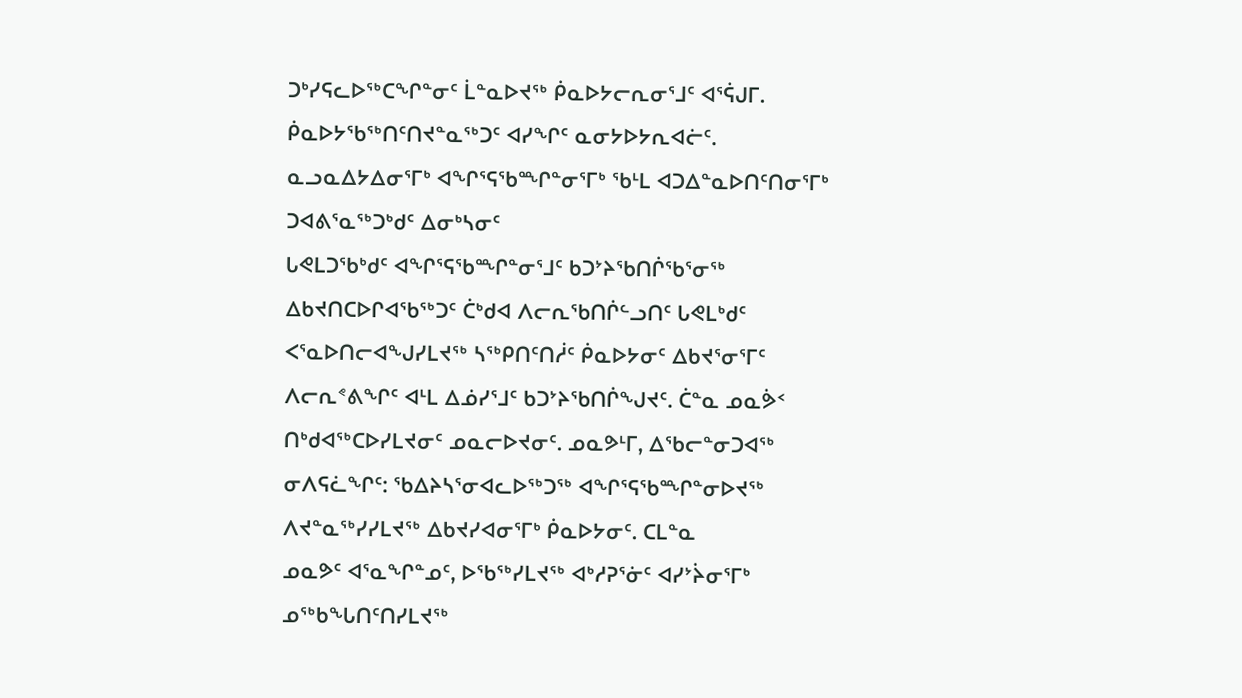ᑐᒃᓯᕋᓚᐅᖅᑕᖏᓐᓂᑦ ᒫᓐᓇᐅᔪᖅ ᑮᓇᐅᔭᓕᕆᓂᕐᒧᑦ ᐊᕐᕌᒍᒥ. ᑮᓇᐅᔭᖃᖅᑎᑦᑎᔪᓐᓇᖅᑐᑦ ᐊᓯᖏᑦ ᓇᓂᔭᐅᔭᕆᐊᓖᑦ.
ᓇᓗᓇᐃᔭᐃᓂᕐᒥᒃ ᐊᖏᕐᕋᖃᙱᓐᓂᕐᒥᒃ ᖃᒻᒪ ᐊᑐᐃᓐᓇᐅᑎᑦᑎᓂᕐᒥᒃ ᑐᐊᕕᕐᓇᖅᑐᒃᑯᑦ ᐃᓂᒃᓴᓂᑦ
ᒐᕙᒪᑐᖃᒃᑯᑦ ᐊᖏᕐᕋᖃᙱᓐᓂᕐᒧᑦ ᑲᑐᔾᔨᖃᑎᒌᖃᕐᓂᖅ
ᐃᑲᔪᑎᑕᐅᒋᐊᖃᖅᑐᑦ ᑖᒃᑯᐊ ᐱᓕᕆᖃᑎᒌᓪᓗᑎᑦ ᒐᕙᒪᒃᑯᑦ
ᐸᕐᓇᐅᑎᓕᐊᖑᓯᒪᔪᖅ ᓴᖅᑭᑎᑦᑎᓲᑦ ᑮᓇᐅᔭᓂᑦ ᐃᑲᔪᕐᓂᕐᒥᑦ
ᐱᓕᕆᕝᕕᖏᑦ ᐊᒻᒪ ᐃᓅᓯᕐᒧᑦ ᑲᑐᔾᔨᖃᑎᒌᖑᔪᑦ. ᑖᓐᓇ ᓄᓇᕘᑉ
ᑎᒃᑯᐊᖅᑕᐅᓯᒪᔪᓂᑦ ᓄᓇᓕᐅᔪᓂᑦ. ᓄᓇᕗᒻᒥ, ᐃᖃᓕᓐᓂᑐᐊᖅ
ᓂᐱᕋᓛᖏᑦ: ᖃᐃᔨᓴᕐᓂᐊᓚᐅᖅᑐᖅ ᐊᖏᕐᕋᖃᙱᓐᓂᐅᔪᖅ
ᐱᔪᓐᓇᖅᓯᓯᒪᔪᖅ ᐃᑲᔪᓯᐊᓂᕐᒥᒃ ᑮᓇᐅᔭᓂᑦ. ᑕᒪᓐᓇ
ᓄᓇᕗᑦ ᐊᕐᓇᖏᓐᓄᑦ, ᐅᖃᖅᓯᒪᔪᖅ ᐊᒃᓱᕈᕐᓃᑦ ᐊᓯᔾᔩᓂᕐᒥᒃ
ᓄᖅᑲᖓᑎᑦᑎᓯᒪᔪᖅ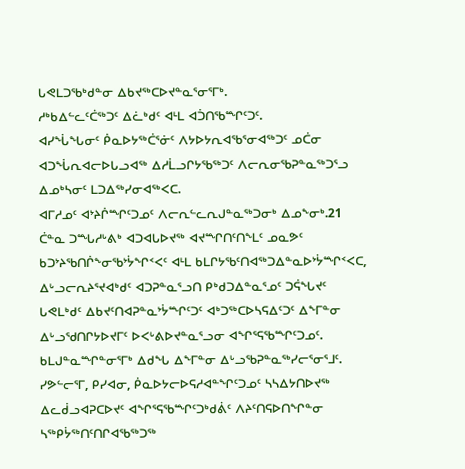ᒐᕙᒪᑐᖃᒃᑯᓐᓂ ᐃᑲᔪᖅᑕᐅᔪᓐᓇᕐᓂᕐᒥᒃ.
ᓱᒃᑲᐃᓪᓚᑦᑖᖅᑐᑦ ᐃᓛᒃᑯᑦ ᐊᒻᒪ ᐊᑑᑎᖃᙱᑦᑐᑦ.
ᐊᓯᖔᖓᓂᑦ ᑮᓇᐅᔭᖅᑖᕐᓃᑦ ᐱᔭᐅᔭᕆᐊᖃᕐᓂᐊᖅᑐᑦ ᓄᑖᓂ
ᐊᑐᖔᕆᐊᓕᐅᒐᓗᐊᖅ ᐃᓱᒫᓗᒋᔭᖃᖅᑐᑦ ᐱᓕᕆᓂᖃᕈᓐᓇᖅᑐᕐᓗ
ᐃᓄᒃᓴᓂᑦ ᒪᑐᐃᖅᓯᓂᐊᖅᐸᑕ.
ᐊᒥᓱᓄᑦ ᐊᔾᔨᒌᙱᑦᑐᓄᑦ ᐱᓕᕆᓪᓚᕆᒍᓐᓇᖅᑐᓂᒃ ᐃᓄᖕᓂᒃ.21
ᑖᓐᓇ ᑐᙵᓱᒡᕕᒃ ᐊᑐᐊᒐᐅᔪᖅ ᐊᔪᙱᑎᑦᑎᖕᒪᑦ ᓄᓇᕗᑦ
ᑲᑐᔾᔨᖃᑎᒌᖕᓂᖃᔾᔮᖏᑉᐸᑦ ᐊᒻᒪ ᑲᒪᒋᔭᖃᑦᑎᐊᖅᑐᐃᓐᓇᐅᔾᔮᙱᑉᐸᑕ,
ᐃᒡᓗᓕᕆᔨᕐᔪᐊᒃᑯᑦ ᐊᑐᕈᓐᓇᕐᓗᑎ ᑭᒃᑯᑐᐃᓐᓇᕐᓄᑦ ᑐᕌᖓᔪᑦ
ᒐᕙᒪᒃᑯᑦ ᐃᑲᔪᑦᑎᐊᕈᓐᓇᔾᔮᙱᑦᑐᑦ ᐊᒃᑐᖅᑕᐅᓴᕋᐃᑦᑐᑦ ᐃᖕᒥᓐᓂ
ᐃᒡᓗᖁᑎᒋᔭᐅᔪᒥᑦ ᐅᐸᒡᕕᐅᔪᓐᓇᕐᓗᓂ ᐊᖏᕐᕋᖃᙱᑦᑐᓄᑦ.
ᑲᒪᒍᓐᓇᙱᓐᓂᕐᒥᒃ ᐃᑯᖓ ᐃᖕᒥᓐᓂ ᐃᒡᓗᖃᕈᓐᓇᖅᓯᓕᕐᓂᕐᒧᑦ.
ᓯᕗᓪᓕᕐᒥ, ᑭᓯᐊᓂ, ᑮᓇᐅᔭᓕᐅᕋᓱᐊᓐᖏᑦᑐᓄᑦ ᓴᓴᐃᔭᑎᐅᔪᖅ
ᐃᓚᑰᓗᐊᕈᑕᐅᔪᑦ ᐊᖏᕐᕋᖃᙱᑦᑐᒃᑯᕖᑦ ᐱᔨᑦᑎᕋᐅᑎᖏᓐᓂ
ᓴᖅᑭᔮᖅᑎᑦᑎᒋᐊᖃᖅᑐᖅ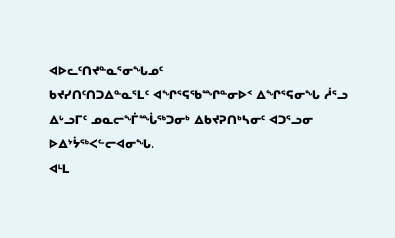ᐊᐅᓚᑦᑎᔪᓐᓇᕐᓂᖓᓄᑦ
ᑲᔪᓯᑎᑦᑎᑐᐃᓐᓇᕐᒪᑦ ᐊᖏᕐᕋᖃᙱᓐᓂᐅᑉ ᐃᖏᕐᕋᓂᖓ ᓲᕐᓗ
ᐃᒡᓗᒥᑦ ᓄᓇᓕᖕᒦᙶᖅᑐᓂᒃ ᐃᑲᔪᕈᑎᒃᓴᓂᑦ ᐊᑐᕐᓗᓂ
ᐅᐃᔾᔮᖅᐸᓪᓕᐊᓂᖓ.
ᐊᒻᒪ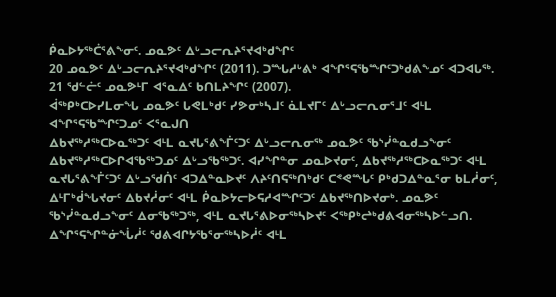ᑮᓇᐅᔭᖅᑖᕐᕕᖕᓂᑦ. ᓄᓇᕗᑦ ᐃᒡᓗᓕᕆᔨᕐᔪᐊᒃᑯᖏᑦ
20 ᓄᓇᕗᑦ ᐃᒡᓗᓕᕆᔨᕐᔪᐊᒃᑯᖏᑦ (2011). ᑐᙵᓱᒡᕕᒃ ᐊᖏᕐᕋᖃᙱᑦᑐᒃᑯᕕᖕᓄᑦ ᐊᑐᐊᒐᖅ.
21 ᖁᓪᓖᑦ ᓄᓇᕗᒻᒥ ᐊᕐᓇᐃᑦ ᑲᑎᒪᔨᖏᑦ (2007).
ᐋᖅᑭᒃᑕᐅᓯᒪᓂᖓ ᓄᓇᕗᑦ ᒐᕙᒪᒃᑯᑦ ᓯᕗᓂᒃᓴᒧᑦ ᓈᒪᔪᒥᑦ ᐃᒡᓗᓕᕆᓂᕐᒧᑦ ᐊᒻᒪ ᐊᖏᕐᕋᖃᙱᑦᑐᓄᑦ ᐸᕐᓇᒍᑎ
ᐃᑲᔪᖅᓱᖅᑕᐅᓇᖅᑐᑦ ᐊᒻᒪ ᓇᔪᒐᕐᕕᖕᒦᑦᑐᑦ ᐃᒡᓗᓕᕆᓂᖅ ᓄᓇᕗᑦ ᖃᔅᓰᓐᓇᑯᓗᖕᓂᑦ ᐃᑲᔪᖅᓱᖅᑕᐅᒋᐊᖃᖅᑐᓄᑦ ᐃᒡᓗᖃᖅᑐᑦ. ᐊᓯᖏᓐᓂ ᓄᓇᐅᔪᓂᑦ, ᐃᑲᔪᖅᓱᖅᑕᐅᓇᖅᑐᑦ ᐊᒻᒪ ᓇᔪᒐᕐᕕᖕᒦᑦᑐᑦ ᐃᒡᓗᖁᑏᑦ ᐊᑐᐃᓐᓇᐅᔪᑦ ᐱᔨᑦᑎᕋᖅᑎᒃᑯᑦ ᑕᕝᕙᙵᑦ ᑭᒃᑯᑐᐃᓐᓇᕐᓂ ᑲᒪᓲᓂᑦ, ᐃᒻᒥᒃᑰᖓᔪᓂᑦ ᐃᑲᔪᓲᓂᑦ ᐊᒻᒪ ᑮᓇᐅᔭᓕᐅᕋᓱᐊᙱᑦᑐᑦ ᐃᑲᔪᖅᑎᐅᔪᓂᒃ. ᓄᓇᕗᑦ ᖃᔅᓰᓐᓇᑯᓗᖕᓂᑦ ᐃᓂᖃᖅᑐᖅ, ᐊᒻᒪ ᓇᔪᒐᕐᕕᐅᓂᖅᓴᐅᔪᑦ ᐸᖅᑭᒃᖠᒃᑯᕕᐊᓂᖅᓴᐅᓪᓗᑎ.
ᐃᖏᕐᕋᖏᓐᓃᖔᓲᑦ ᖁᕕᐊᒋᔭᖃᕐᓂᖅᓴᐅᓲᑦ ᐊᒻᒪ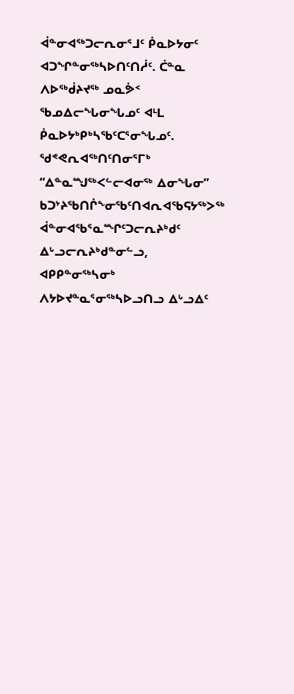ᐋᓐᓂᐊᖅᑐᓕᕆᓂᕐᒧᑦ ᑮᓇᐅᔭᓂᑦ ᐊᑐᖏᓐᓂᖅᓴᐅᑎᑦᑎᓲᑦ. ᑖᓐᓇ ᐱᐅᖅᑰᔨᔪᖅ ᓄᓇᕘᑉ ᖃᓄᐃᓕᖓᓂᖓᓄᑦ ᐊᒻᒪ ᑮᓇᐅᔭᒃᑭᒃᓴᖃᑦᑕᕐᓂᖓᓄᑦ. ᖁᕝᕙᕆᐊᖅᑎᑦᑎᓂᕐᒥᒃ “ᐃᓐᓇᙳᖅᐸᓪᓕᐊᓂᖅ ᐃᓂᖓᓂ” ᑲᑐᔾᔨᖃᑎᒌᖕᓂᖃᑦᑎᐊᕆᐊᖃᕋᔭᖅᐳᖅ ᐋᓐᓂᐊᖃᕐᓇᙱᑦᑐᓕᕆᔨᒃᑯᑦ ᐃᒡᓗᓕᕆᔨᒃᑯᓐᓂᓪᓗ, ᐊᑭᑭᓐᓂᖅᓴᓂᒃ ᐱᔭᐅᔪᓐᓇᕐᓂᖅᓴᐅᓗᑎᓗ ᐃᒡᓗᐃᑦ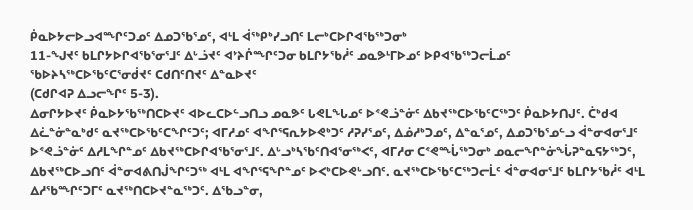ᑮᓇᐅᔭᓕᐅᓗᐊᙱᑦᑐᓄᑦ ᐃᓄᑐᖃᕐᓄᑦ, ᐊᒻᒪ ᐋᖅᑭᒃᓯᓗᑎᑦ ᒪᓕᒃᑕᐅᒋᐊᖃᖅᑐᓂᒃ
11-ᖑᔪᑦ ᑲᒪᒋᔭᐅᒋᐊᖃᕐᓂᕐᒧᑦ ᐃᒡᓘᔪᑦ ᐊᔾᔨᒌᙱᑦᑐᓂ ᑲᒪᒋᔭᖃᓲᑦ ᓄᓇᕗᒻᒥᐅᓄᑦ ᐅᑭᐊᖃᖅᑐᓕᒫᓄᑦ
ᖃᐅᔨᓴᖅᑕᐅᖃᑦᑕᕐᓂᑰᔪᑦ ᑕᑯᑎᑦᑎᔪᑦ ᐃᓐᓇᐅᔪᑦ
(ᑕᑯᒋᐊᕈ ᐃᓗᓕᖏᑦ 5-3).
ᐃᓂᒋᔭᐅᔪᑦ ᑮᓇᐅᔭᖃᖅᑎᑕᐅᔪᑦ ᐊᐅᓚᑕᐅᓪᓗᑎᓗ ᓄᓇᕗᑦ ᒐᕙᒪᖓᓄᑦ ᐅᕝᕙᓘᓐᓃᑦ ᐃᑲᔪᖅᑕᐅᖃᑦᑕᖅᑐᑦ ᑮᓇᐅᔭᑎᒍᑦ. ᑖᒃᑯᐊ ᐃᓛᓐᓃᓐᓇᒃᑯᑦ ᓇᔪᖅᑕᐅᖃᑦᑕᖏᑦᑐᑦ; ᐊᒥᓱᓄᑦ ᐊᖏᕐᕋᕆᔭᐅᕙᒃᑐᑦ ᓱᕈᓯᕐᓄᑦ, ᐃᓅᓱᒃᑐᓄᑦ, ᐃᓐᓇᕐᓄᑦ, ᐃᓄᑐᖃᕐᓄᓪᓗ ᐋᓐᓂᐊᓂᕐᒧᑦ ᐅᕝᕙᓘᓐᓃᑦ ᐃᓱᒪᖏᓐᓄᑦ ᐃᑲᔪᖅᑕᐅᒋᐊᖃᕐᓂᕐᒧᑦ. ᐃᒡᓗᒃᓴᖃᑦᑎᐊᕐᓂᖅᐸᑦ, ᐊᒥᓱᓂ ᑕᕝᕙᙶᖅᑐᓂᒃ ᓄᓇᓕᖏᓐᓃᖔᕈᓐᓇᕋᔭᖅᑐᑦ, ᐃᑲᔪᖅᑕᐅᓗᑎᑦ ᐋᓐᓂᐊᕕᑎᒎᖏᑦᑐᖅ ᐊᒻᒪ ᐊᖏᕐᕋᖏᓐᓄᑦ ᐅᐸᒃᑕᐅᕙᒡᓗᑎᑦ. ᓇᔪᖅᑕᐅᖃᑦᑕᖅᑐᓕᒫᑦ ᐋᓐᓂᐊᓂᕐᒧᑦ ᑲᒪᒋᔭᖃᓲᑦ ᐊᒻᒪ ᐃᓱᖃᙱᑦᑐᒥᑦ ᓇᔪᖅᑎᑕᐅᔪᓐᓇᖅᑐᑦ. ᐃᖃᓗᓐᓂ,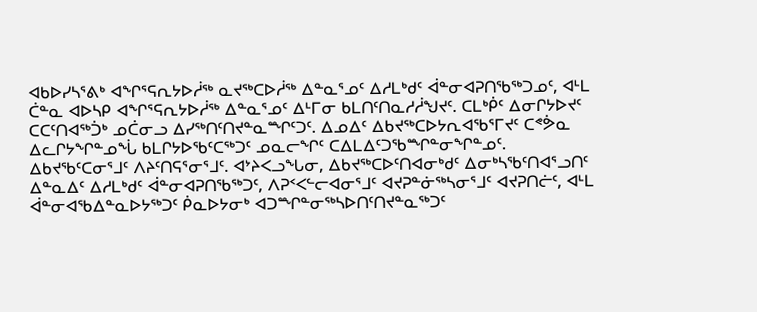ᐊᑲᐅᓯᓴᕐᕕᒃ ᐊᖏᕐᕋᕆᔭᐅᓲᖅ ᓇᔪᖅᑕᐅᓲᖅ ᐃᓐᓇᕐᓄᑦ ᐃᓱᒪᒃᑯᑦ ᐋᓐᓂᐊᕈᑎᖃᖅᑐᓄᑦ, ᐊᒻᒪ ᑖᓐᓇ ᐊᐅᓴᑭ ᐊᖏᕐᕋᕆᔭᐅᓲᖅ ᐃᓐᓇᕐᓄᑦ ᐃᒻᒥᓂ ᑲᒪᑎᑦᑎᓇᓱᓲᖑᔪᑦ. ᑕᒪᒃᑮᑦ ᐃᓂᒋᔭᐅᔪᑦ ᑕᑕᑦᑎᐊᖅᑑᒃ ᓄᑖᓂᓗ ᐃᓯᖅᑎᑦᑎᔪᓐᓇᙱᑦᑐᑦ. ᐃᓄᐃᑦ ᐃᑲᔪᖅᑕᐅᔭᕆᐊᖃᕐᒥᔪᑦ ᑕᕝᕘᓇ ᐃᓚᒋᔭᖏᓐᓄᖔ ᑲᒪᒋᔭᐅᖃᑦᑕᖅᑐᑦ ᓄᓇᓕᖏᑦ ᑕᐃᒪᐃᑦᑐᖃᙱᓐᓂᖏᓐᓄᑦ.
ᐃᑲᔪᖃᑦᑕᓂᕐᒧᑦ ᐱᔨᑦᑎᕋᕐᓂᕐᒧᑦ. ᐊᔾᔨᐸᓗᖓᓂ, ᐃᑲᔪᖅᑕᐅᑦᑎᐊᓂᒃᑯᑦ ᐃᓂᒃᓴᖃᑦᑎᐊᕐᓗᑎᑦ ᐃᓐᓇᐃᑦ ᐃᓱᒪᒃᑯᑦ ᐋᓐᓂᐊᕈᑎᖃᖅᑐᑦ, ᐱᕈᑉᐸᓪᓕᐊᓂᕐᒧᑦ ᐊᔪᕈᓐᓃᖅᓴᓂᕐᒧᑦ ᐊᔪᕈᑎᓖᑦ, ᐊᒻᒪ ᐋᓐᓂᐊᖃᐃᓐᓇᐅᔭᖅᑐᑦ ᑮᓇᐅᔭᓂᒃ ᐊᑐᙱᓐᓂᖅᓴᐅᑎᑦᑎᔪᓐᓇᖅᑐᑦ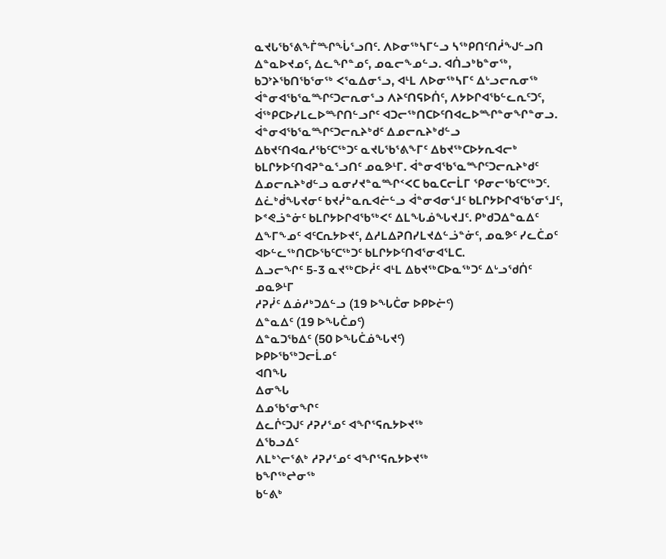ᓇᔪᒐᖃᕐᕕᖕᒦᙱᖔᕐᓗᑎᑦ. ᐱᐅᓂᖅᓴᒥᓪᓗ ᓴᖅᑭᑎᑦᑎᓲᖑᓪᓗᑎ ᐃᓐᓇᐅᔪᓄᑦ, ᐃᓚᖏᓐᓄᑦ, ᓄᓇᓕᖕᓄᓪᓗ. ᐊᑏᓗᒃᑲᓐᓂᖅ, ᑲᑐᔾᔨᖃᑎᖃᕐᓂᖅ ᐸᕐᓇᐃᓂᕐᓗ, ᐊᒻᒪ ᐱᐅᓂᖅᓴᒥᑦ ᐃᒡᓗᓕᕆᓂᖅ ᐋᓐᓂᐊᖃᕐᓇᙱᑦᑐᓕᕆᓂᕐᓗ ᐱᔨᑦᑎᕋᐅᑏᑦ, ᐱᔭᐅᒋᐊᖃᓪᓚᕆᑦᑐᑦ, ᐋᖅᑭᑕᐅᓯᒪᓚᐅᙱᑎᓪᓗᒋᑦ ᐊᑐᓕᖅᑎᑕᐅᑦᑎᐊᓚᐅᙱᓐᓂᖏᓐᓂᓗ. ᐋᓐᓂᐊᖃᕐᓇᙱᑦᑐᓕᕆᔨᒃᑯᑦ ᐃᓄᓕᕆᔨᒃᑯᓪᓗ ᐃᑲᔪᑦᑎᐊᓇᓱᖃᑦᑕᖅᑐᑦ ᓇᔪᒐᖃᕐᕕᖕᒥᑦ ᐃᑲᔪᖅᑕᐅᔭᕆᐊᓕᒃ ᑲᒪᒋᔭᐅᑦᑎᐊᕈᓐᓇᕐᓗᑎᑦ ᓄᓇᕗᒻᒥ. ᐋᓐᓂᐊᖃᕐᓇᙱᑦᑐᓕᕆᔨᒃᑯᑦ ᐃᓄᓕᕆᔨᒃᑯᓪᓗ ᓇᓂᓯᔪᓐᓇᙱᑉᐸᑕ ᑲᓇᑕᓕᒫᒥ ᕿᓂᓕᖃᑦᑕᖅᑐᑦ. ᐃᓛᒃᑰᖓᔪᓂᑦ ᑲᔪᓰᓐᓇᕆᐊᓖᓪᓗ ᐋᓐᓂᐊᓂᕐᒧᑦ ᑲᒪᒋᔭᐅᒋᐊᖃᕐᓂᕐᒧᑦ, ᐅᕝᕙᓘᓐᓃᑦ ᑲᒪᒋᔭᐅᒋᐊᖃᖅᐸᑦ ᐃᒪᖓᓅᖓᔪᒧᑦ. ᑭᒃᑯᑐᐃᓐᓇᐃᑦ ᐃᖕᒥᖕᓄᑦ ᐊᑦᑕᕆᔭᐅᔪᑦ, ᐃᓱᒪᐃᕈᑎᓯᒪᔪᐃᓪᓘᓐᓃᑦ, ᓄᓇᕗᑦ ᓯᓚᑖᓄᑦ ᐊᐅᓪᓚᖅᑎᑕᐅᖃᑦᑕᖅᑐᑦ ᑲᒪᒋᔭᐅᑦᑎᐊᕐᓂᐊᕐᒪᑕ.
ᐃᓗᓕᖏᑦ 5-3 ᓇᔪᖅᑕᐅᓲᑦ ᐊᒻᒪ ᐃᑲᔪᖅᑕᐅᓇᖅᑐᑦ ᐃᒡᓗᖁᑏᑦ ᓄᓇᕗᒻᒥ
ᓱᕈᓰᑦ ᐃᓅᓱᒃᑐᐃᓪᓗ (19 ᐅᖓᑖᓂ ᐅᑭᐅᓖᑦ)
ᐃᓐᓇᐃᑦ (19 ᐅᖓᑖᓄᑦ)
ᐃᓐᓇᑐᖃᐃᑦ (50 ᐅᖓᑖᓅᖓᔪᑦ)
ᐅᑭᐅᖃᖅᑐᓕᒫᓄᑦ
ᐊᑎᖓ
ᐃᓂᖓ
ᐃᓄᖃᕐᓂᖏᑦ
ᐃᓚᒌᑦᑐᒍᑦ ᓱᕈᓯᕐᓄᑦ ᐊᖏᕐᕋᕆᔭᐅᔪᖅ
ᐃᖃᓗᐃᑦ
ᐱᒪᒃᔅᓕᕐᕕᒃ ᓱᕈᓯᕐᓄᑦ ᐊᖏᕐᕋᕆᔭᐅᔪᖅ
ᑲᖏᖅᖠᓂᖅ
ᑲᓪᕕᒃ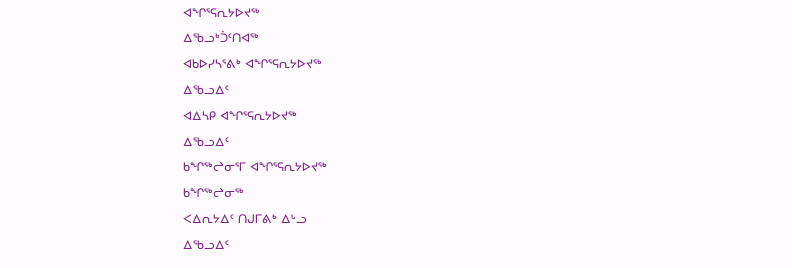ᐊᖏᕐᕋᕆᔭᐅᔪᖅ
ᐃᖃᓗᒃᑑᑦᑎᐊᖅ
ᐊᑲᐅᓯᓴᕐᕕᒃ ᐊᖏᕐᕋᕆᔭᐅᔪᖅ
ᐃᖃᓗᐃᑦ
ᐊᐃᓴᑭ ᐊᖏᕐᕋᕆᔭᐅᔪᖅ
ᐃᖃᓗᐃᑦ
ᑲᖏᖅᖠᓂᕐᒥ ᐊᖏᕐᕋᕆᔭᐅᔪᖅ
ᑲᖏᖅᖠᓂᖅ
ᐸᐃᕆᔭᐃᑦ ᑎᒍᒥᕕᒃ ᐃᒡᓗ
ᐃᖃᓗᐃᑦ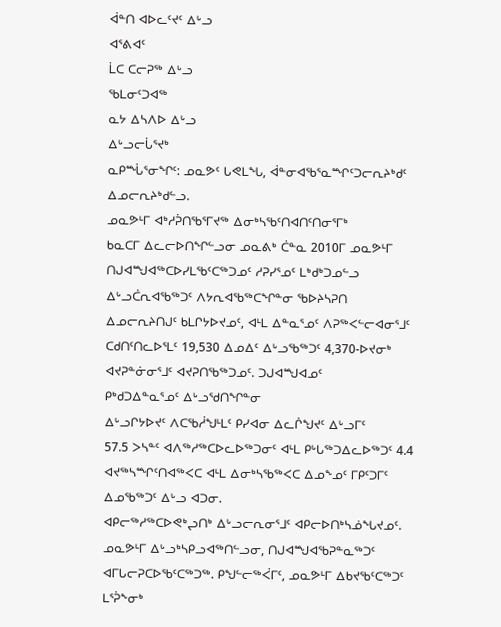ᐋᓐᑎ ᐊᐅᓚᑦᔪᑦ ᐃᒡᓗ
ᐊᕐᕕᐊᑦ
ᒫᑕ ᑕᓕᕈᖅ ᐃᒡᓗ
ᖃᒪᓂᑦᑐᐊᖅ
ᓇᔭ ᐃᓴᐱᐅ ᐃᒡᓗ
ᐃᒡᓗᓕᒑᕐᔪᒃ
ᓇᑭᙶᕐᓂᖏᑦ: ᓄᓇᕗᑦ ᒐᕙᒪᖓ, ᐋᓐᓂᐊᖃᕐᓇᙱᑦᑐᓕᕆᔨᒃᑯᑦ ᐃᓄᓕᕆᔨᒃᑯᓪᓗ.
ᓄᓇᕗᒻᒥ ᐊᒃᓱᕉᑎᖃᕐᒥᔪᖅ ᐃᓂᒃᓴᖃᑦᑎᐊᑎᑦᑎᓂᕐᒥᒃ
ᑲᓇᑕᒥ ᐃᓚᓕᐅᑎᖏᓪᓗᓂ ᓄᓇᕕᒃ ᑖᓐᓇ 2010ᒥ ᓄᓇᕗᒻᒥ
ᑎᒍᐊᙳᐊᖅᑕᐅᓯᒪᖃᑦᑕᖅᑐᓄᑦ ᓱᕈᓯᕐᓄᑦ ᒪᒃᑯᒃᑐᓄᓪᓗ
ᐃᒡᓗᑖᕆᐊᖃᖅᑐᑦ ᐱᔭᕆᐊᖃᖅᑕᖏᓐᓂ ᖃᐅᔨᓴᕈᑎ
ᐃᓄᓕᕆᔨᑎᒍᑦ ᑲᒪᒋᔭᐅᔪᓄᑦ, ᐊᒻᒪ ᐃᓐᓇᕐᓄᑦ ᐱᕈᖅᐸᓪᓕᐊᓂᕐᒧᑦ
ᑕᑯᑎᑦᑎᓚᐅᕐᒪᑦ 19,530 ᐃᓄᐃᑦ ᐃᒡᓗᖃᖅᑐᑦ 4,370-ᐅᔪᓂᒃ
ᐊᔪᕈᓐᓃᓂᕐᒧᑦ ᐊᔪᕈᑎᖃᖅᑐᓄᑦ. ᑐᒍᐊᙳᐊᓄᑦ
ᑭᒃᑯᑐᐃᓐᓇᕐᓄᑦ ᐃᒡᓗᖁᑎᖏᓐᓂ
ᐃᒡᓗᒋᔭᐅᔪᑦ ᐱᑕᖃᓲᖑᒻᒪᑦ ᑭᓯᐊᓂ ᐃᓚᒌᖑᔪᑦ ᐃᒡᓗᒥᑦ
57.5 ᐳᓴᓐᑦ ᐊᐱᖅᓱᖅᑕᐅᓚᐅᖅᑐᓂᑦ ᐊᒻᒪ ᑭᒡᒐᖅᑐᐃᓚᐅᖅᑐᑦ 4.4
ᐊᔪᖅᓴᙱᑦᑎᐊᖅᐸᑕ ᐊᒻᒪ ᐃᓂᒃᓴᖃᖅᐸᑕ ᐃᓄᖕᓄᑦ ᒥᑭᑦᑐᒥᑦ
ᐃᓄᖃᖅᑐᑦ ᐃᒡᓗ ᐊᑐᓂ.
ᐊᑭᓕᖅᓱᖅᑕᐅᕙᒃᖢᑎᒃ ᐃᒡᓗᓕᕆᓂᕐᒧᑦ ᐊᑭᓕᐅᑎᒃᓴᓅᖓᔪᓄᑦ. ᓄᓇᕗᒻᒥ ᐃᒡᓗᒃᓴᑭᓗᐊᖅᑎᓪᓗᓂ, ᑎᒍᐊᙳᐊᖃᕈᓐᓇᖅᑐᑦ ᐊᒥᒐᓕᕈᑕᐅᖃᑦᑕᖅᑐᖅ. ᑭᖑᓪᓕᖅᐹᒥᑦ, ᓄᓇᕗᒻᒥ ᐃᑲᔪᖃᑦᑕᖅᑐᑦ ᒪᕐᕉᖕᓂᒃ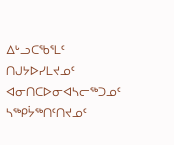ᐃᒡᓗᑕᖃᕐᒪᑦ ᑎᒍᔭᐅᓯᒪᔪᓄᑦ ᐊᓂᑎᑕᐅᓂᐊᓴᓕᖅᑐᓄᑦ ᓴᖅᑭᔮᖅᑎᑦᑎᔪᓄᑦ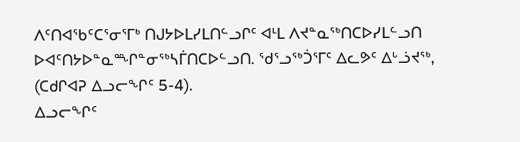ᐱᑦᑎᐊᖃᑦᑕᕐᓂᕐᒥᒃ ᑎᒍᔭᐅᒪᓯᒪᑎᓪᓗᒋᑦ ᐊᒻᒪ ᐱᔪᓐᓇᖅᑎᑕᐅᓯᒪᓪᓗᑎ ᐅᐊᑦᑎᔭᐅᓐᓇᙱᓐᓂᖅᓴᒦᑎᑕᐅᓪᓗᑎ. ᖁᕐᓗᖅᑑᕐᒥᑦ ᐃᓚᕗᑦ ᐃᒡᓘᔪᖅ,
(ᑕᑯᒋᐊᕈ ᐃᓗᓕᖏᑦ 5-4).
ᐃᓗᓕᖏᑦ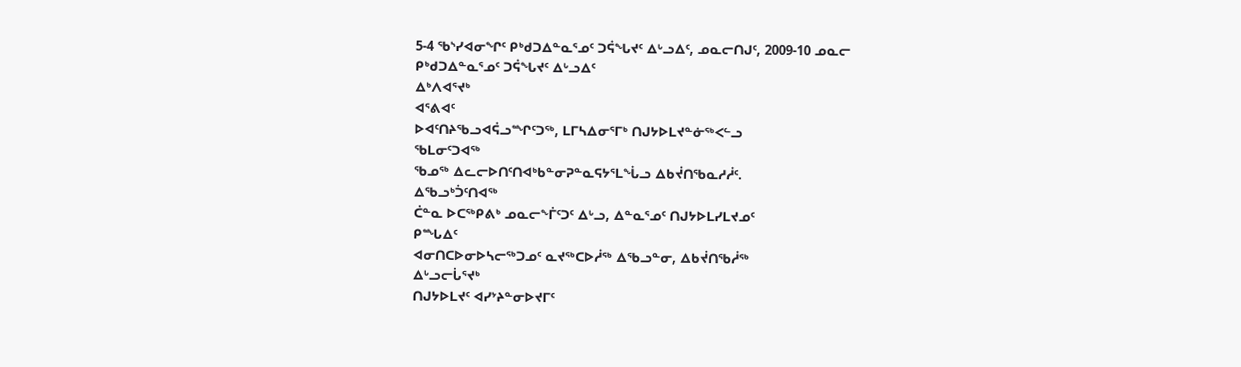5-4 ᖃᔅᓯᐊᓂᖏᑦ ᑭᒃᑯᑐᐃᓐᓇᕐᓄᑦ ᑐᕌᖓᔪᑦ ᐃᒡᓗᐃᑦ, ᓄᓇᓕᑎᒍᑦ, 2009-10 ᓄᓇᓕ
ᑭᒃᑯᑐᐃᓐᓇᕐᓄᑦ ᑐᕌᖓᔪᑦ ᐃᒡᓗᐃᑦ
ᐃᒃᐱᐊᕐᔪᒃ
ᐊᕐᕕᐊᑦ
ᐅᐊᑦᑎᔨᖃᓗᐊᕌᓗᙱᑦᑐᖅ, ᒪᒥᓴᐃᓂᕐᒥᒃ ᑎᒍᔭᐅᒪᔪᓐᓃᖅᐸᓪᓗ
ᖃᒪᓂᑦᑐᐊᖅ
ᖃᓄᖅ ᐃᓚᓕᐅᑎᑦᑎᐊᒃᑲᓐᓂᕈᓐᓇᕋᔭᕐᒪᖔᓗ ᐃᑲᔫᑎᖃᓇᓱᓲᑦ.
ᐃᖃᓗᒃᑑᑦᑎᐊᖅ
ᑖᓐᓇ ᐅᑕᖅᑭᕕᒃ ᓄᓇᓕᖕᒦᑦᑐᑦ ᐃᒡᓗ, ᐃᓐᓇᕐᓄᑦ ᑎᒍᔭᐅᒪᓯᒪᔪᓄᑦ
ᑭᙵᐃᑦ
ᐊᓂᑎᑕᐅᓂᐅᓴᓕᖅᑐᓄᑦ ᓇᔪᖅᑕᐅᓲᖅ ᐃᖃᓗᓐᓂ, ᐃᑲᔫᑎᖃᓲᖅ
ᐃᒡᓗᓕᒑᕐᔪᒃ
ᑎᒍᔭᐅᒪᔪᑦ ᐊᓯᔾᔨᓐᓂᐅᔪᒥᑦ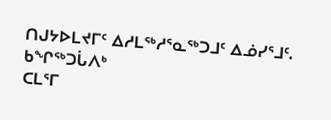ᑎᒍᔭᐅᒪᔪᒥᑦ ᐃᓱᒪᖅᓱᕐᓇᖅᑐᒧᑦ ᐃᓅᓯᕐᒧᑦ.
ᑲᖏᖅᑐᒑᐱᒃ
ᑕᒪᕐᒥ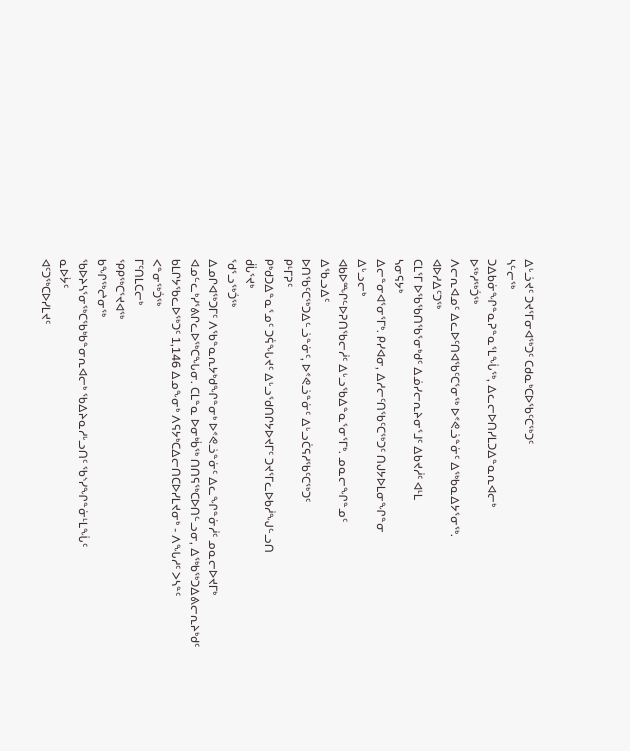ᐃᒡᓘᔪᑦ ᑐᔪᕐᒥᓂᐊᖅᑐᑦ ᑕᑯᓇᒃᑕᐅᖃᑦᑕᖅᑐᑦ
ᓴᓪᓕᖅ
ᑐᐃᑲᓃᖏᓐᓇᕈᓐᓇᕐᒪᖔᖅ, ᐃᓚᓕᐅᑎᓯᒪᑐᐃᓐᓇᕆᐊᓕᒃ
ᐅᖅᓱᖅᑑᖅ
ᐱᓕᕆᐊᓄᑦ ᐃᓚᐅᑦᑎᐊᖃᑦᑕᕐᓂᖅ ᐅᕝᕙᓘᓐᓃᑦ ᐃᖅᑲᓇᐃᔭᕐᓂᖅ.
ᐊᐅᓱᐃᑦᑐᖅ
ᑕᒪᕐᒥ ᐅᖃᖃᑎᖃᕐᓂᒃᑯᑦ ᐃᓅᓯᓕᕆᔨᓂᕐᒧᑦ ᐃᑲᔪᓲᑦ ᐊᒻᒪ
ᓴᓂᕋᔭᒃ
ᐃᓕᓐᓂᐊᕐᓂᕐᒥᒃ. ᑭᓯᐊᓂ, ᐃᓱᓕᑦᑎᖃᑦᑕᖅᑐᑦ ᑎᒍᔭᐅᒪᓂᖏᓐᓂ
ᐃᒡᓗᓕᒃ
ᐊᑲᐅᙱᓪᐅᕈᑎᖃᓕᓲᑦ ᐃᒡᓗᖃᐃᓐᓇᕐᓂᕐᒥᒃ. ᓄᓇᓕᖏᓐᓄᑦ
ᐃᖃᓗᐃᑦ
ᐅᑎᖃᑦᑕᖅᑐᐃᓪᓘᓐᓃᑦ, ᐅᕝᕙᓘᓐᓃᑦ ᐃᒡᓗᑖᕋᓱᖃᑦᑕᖅᑐᑦ
ᑭᒻᒥᕈᑦ
ᑭᒃᑯᑐᐃᓐᓇᕐᓄᑦ ᑐᕌᖓᔪᑦ ᐃᒡᓗᖁᑎᒋᔭᐅᔪᒥᑦ ᑐᔪᕐᒥᓚᐅᑲᓲᖑᓪᓗᑎ
ᑰᒑᕐᔪᒃ
ᖁᕐᓗᖅᑑᖅ
ᐃᓄᒋᐊᖅᑐᒥᑦ ᐱᖃᓐᓇᕆᔭᒃᑯᖏᓐᓂᒃ ᐅᕝᕙᓘᓐᓃᑦ ᐃᓚᖏᓐᓃᓲᑦ ᓄᓇᓕᐅᔪᒥᒃ ᐊᓄᓪᓚᒃᓯᕐᕕᒋᓚᐅᖅᑕᖓᓂ. ᑕᒪᓐᓇ ᐅᓂᒃᑳᖅ ᑎᑎᕋᖅᑕᐅᑎᓪᓗᓂ, ᐃᖅᑲᖅᑐᐃᕕᓕᕆᔨᒃᑯᑦ ᑲᒪᒋᔭᖃᓚᐅᖅᑐᑦ 1,146 ᐃᓄᖕᓂᒃ ᐱᕋᔭᒃᑕᐃᓕᑎᑕᐅᓯᒪᔪᓂᒃ - ᐱᖓᓱᑦ ᐳᓴᓐᑦ
ᐸᓐᓂᖅᑑᖅ
ᒥᑦᑎᒪᑕᓕᒃ
ᕿᑭᖅᑕᕐᔪᐊᖅ
ᑲᖏᖅᖠᓂᖅ
ᖃᐅᔨᓴᕐᓂᖅᑕᖃᒃᑲᓐᓂᕆᐊᓕᒃ ᖃᐃᔨᓇᓱᒡᓗᑎᑦ ᖃᔅᓯᖏᓐᓃᒻᒪᖔᑦ
ᓇᐅᔮᑦ
ᐊᑦᑐᖅᑕᐅᓯᒪᔪᑦ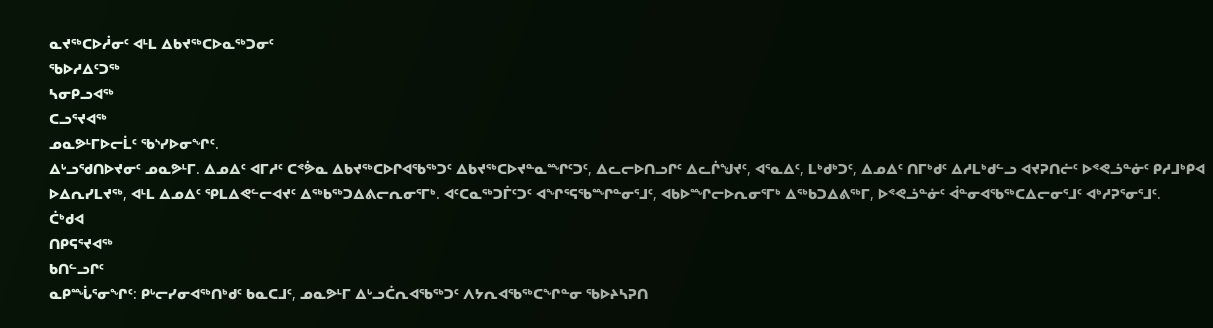ᓇᔪᖅᑕᐅᓲᓂᑦ ᐊᒻᒪ ᐃᑲᔪᖅᑕᐅᓇᖅᑐᓂᑦ
ᖃᐅᓱᐃᑦᑐᖅ
ᓴᓂᑭᓗᐊᖅ
ᑕᓗᕐᔪᐊᖅ
ᓄᓇᕗᒻᒥᐅᓕᒫᑦ ᖃᔅᓯᐅᓂᖏᑦ.
ᐃᒡᓗᖁᑎᐅᔪᓂᑦ ᓄᓇᕗᒻᒥ. ᐃᓄᐃᑦ ᐊᒥᓱᑦ ᑕᕝᕘᓇ ᐃᑲᔪᖅᑕᐅᒋᐊᖃᖅᑐᑦ ᐃᑲᔪᖅᑕᐅᔪᓐᓇᙱᑦᑐᑦ, ᐃᓚᓕᐅᑎᓗᒋᑦ ᐃᓚᒌᖑᔪᑦ, ᐊᕐᓇᐃᑦ, ᒪᒃᑯᒃᑐᑦ, ᐃᓄᐃᑦ ᑎᒥᒃᑯᑦ ᐃᓱᒪᒃᑯᓪᓗ ᐊᔪᕈᑎᓖᑦ ᐅᕝᕙᓘᓐᓃᑦ ᑭᓱᒧᒃᑭᐊ ᐅᐃᕆᓯᒪᔪᖅ, ᐊᒻᒪ ᐃᓄᐃᑦ ᕿᒪᐃᕙᓪᓕᐊᔪᑦ ᐃᖅᑲᖅᑐᐃᕕᓕᕆᓂᕐᒥᒃ. ᐊᑦᑕᓇᖅᑐᒦᑦᑐᑦ ᐊᖏᕐᕋᖃᙱᓐᓂᕐᒧᑦ, ᐊᑲᐅᙱᓕᐅᕆᓂᕐᒥᒃ ᐃᖅᑲᑐᐃᕕᖅᒥ, ᐅᕝᕙᓘᓐᓃᑦ ᐋᓐᓂᐊᖃᖅᑕᐃᓕᓂᕐᒧᑦ ᐊᒃᓱᕈᕐᓂᕐᒧᑦ.
ᑖᒃᑯᐊ
ᑎᑭᕋᕐᔪᐊᖅ
ᑲᑎᓪᓗᒋᑦ
ᓇᑭᙶᕐᓂᖏᑦ: ᑭᒡᓕᓯᓂᐊᖅᑎᒃᑯᑦ ᑲᓇᑕᒧᑦ, ᓄᓇᕗᒻᒥ ᐃᒡᓗᑖᕆᐊᖃᖅᑐᑦ ᐱᔭᕆᐊᖃᖅᑕᖏᓐᓂ ᖃᐅᔨᓴᕈᑎ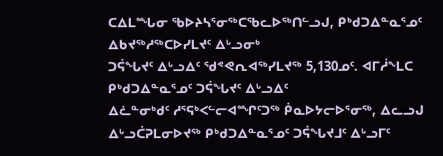ᑕᐃᒪᙵᓂ ᖃᐅᔨᓴᕐᓂᖅᑕᖃᓚᐅᖅᑎᓪᓗᒍ, ᑭᒃᑯᑐᐃᓐᓇᕐᓄᑦ
ᐃᑲᔪᖅᓱᖅᑕᐅᓯᒪᔪᑦ ᐃᒡᓗᓂᒃ
ᑐᕌᖓᔪᑦ ᐃᒡᓗᐃᑦ ᖁᕝᕙᕆᐊᖅᓯᒪᔪᖅ 5,130ᓄᑦ. ᐊᒥᓲᖕᒪᑕ
ᑭᒃᑯᑐᐃᓐᓇᕐᓄᑦ ᑐᕌᖓᔪᑦ ᐃᒡᓗᐃᑦ
ᐃᓛᓐᓂᒃᑯᑦ ᓱᕐᕋᒃᐸᓪᓕᐊᙱᑦᑐᖅ ᑮᓇᐅᔭᓕᐅᕐᓂᖅ, ᐃᓚᓗᒍ
ᐃᒡᓗᑖᕈᒪᓂᐅᔪᖅ ᑭᒃᑯᑐᐃᓐᓇᕐᓄᑦ ᑐᕌᖓᔪᒧᑦ ᐃᒡᓗᒥᑦ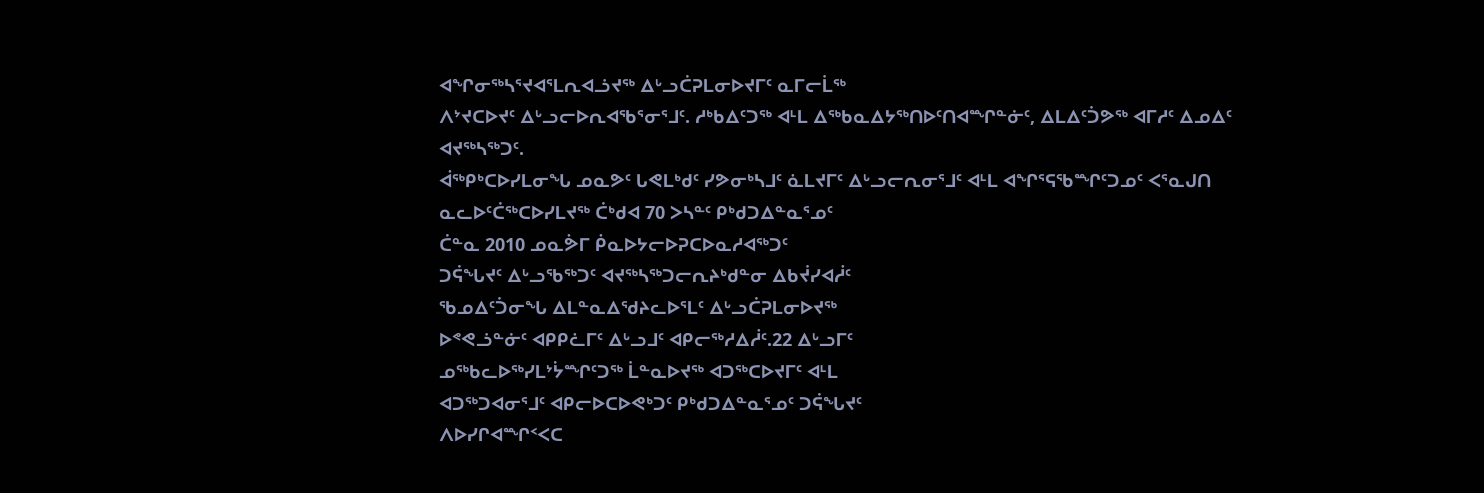ᐊᖏᓂᖅᓴᕐᔪᐊᕐᒪᕆᐊᓘᔪᖅ ᐃᒡᓗᑖᕈᒪᓂᐅᔪᒥᑦ ᓇᒥᓕᒫᖅ
ᐱᔾᔪᑕᐅᔪᑦ ᐃᒡᓗᓕᐅᕆᐊᖃᕐᓂᕐᒧᑦ. ᓱᒃᑲᐃᑦᑐᖅ ᐊᒻᒪ ᐃᖅᑲᓇᐃᔭᖅᑎᐅᑦᑎᐊᙱᓐᓃᑦ, ᐃᒪᐃᑦᑑᕗᖅ ᐊᒥᓱᑦ ᐃᓄᐃᑦ ᐊᔪᖅᓴᖅᑐᑦ.
ᐋᖅᑭᒃᑕᐅᓯᒪᓂᖓ ᓄᓇᕗᑦ ᒐᕙᒪᒃᑯᑦ ᓯᕗᓂᒃᓴᒧᑦ ᓈᒪᔪᒥᑦ ᐃᒡᓗᓕᕆᓂᕐᒧᑦ ᐊᒻᒪ ᐊᖏᕐᕋᖃᙱᑦᑐᓄᑦ ᐸᕐᓇᒍᑎ
ᓇᓚᐅᑦᑖᖅᑕᐅᓯᒪᔪᖅ ᑖᒃᑯᐊ 70 ᐳᓴᓐᑦ ᑭᒃᑯᑐᐃᓐᓇᕐᓄᑦ
ᑖᓐᓇ 2010 ᓄᓇᕘᒥ ᑮᓇᐅᔭᓕᐅᕈᑕᐅᓇᓱᐊᖅᑐᑦ
ᑐᕌᖓᔪᑦ ᐃᒡᓗᖃᖅᑐᑦ ᐊᔪᖅᓴᖅᑐᓕᕆᔨᒃᑯᓐᓂ ᐃᑲᔫᓯᐊᓲᑦ
ᖃᓄᐃᑦᑑᓂᖓ ᐃᒪᓐᓇᐃᖁᔨᓚᐅᕐᒪᑦ ᐃᒡᓗᑖᕈᒪᓂᐅᔪᖅ
ᐅᕝᕙᓘᓐᓃᑦ ᐊᑭᑭᓛᒥᑦ ᐃᒡᓗᒧᑦ ᐊᑭᓕᖅᓱᐃᓲᑦ.22 ᐃᒡᓗᒥᑦ
ᓄᖅᑲᓚᐅᖅᓯᒪᔾᔮᙱᑦᑐᖅ ᒫᓐᓇᐅᔪᖅ ᐊᑐᖅᑕᐅᔪᒥᑦ ᐊᒻᒪ
ᐊᑐᖅᑐᐊᓂᕐᒧᑦ ᐊᑭᓕᐅᑕᐅᕙᒃᑐᑦ ᑭᒃᑯᑐᐃᓐᓇᕐᓄᑦ ᑐᕌᖓᔪᑦ
ᐱᐅᓯᒋᐊᙱᑉᐸᑕ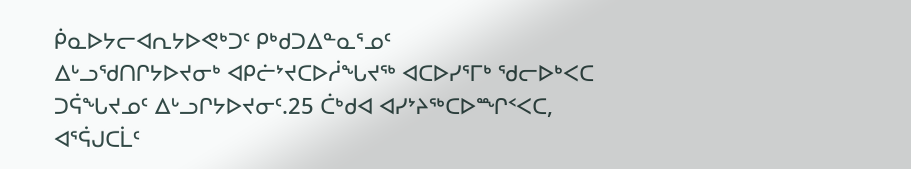ᑮᓇᐅᔭᓕᐊᕆᔭᐅᕙᒃᑐᑦ ᑭᒃᑯᑐᐃᓐᓇᕐᓄᑦ
ᐃᒡᓗᖁᑎᒋᔭᐅᔪᓂᒃ ᐊᑭᓖᔾᔪᑕᐅᓲᖓᔪᖅ ᐊᑕᐅᓯᕐᒥᒃ ᖁᓕᐅᒃᐸᑕ
ᑐᕌᖓᔪᓄᑦ ᐃᒡᓗᒋᔭᐅᔪᓂᑦ.25 ᑖᒃᑯᐊ ᐊᓯᔾᔨᖅᑕᐅᙱᑉᐸᑕ,
ᐊᕐᕌᒍᑕᒫᑦ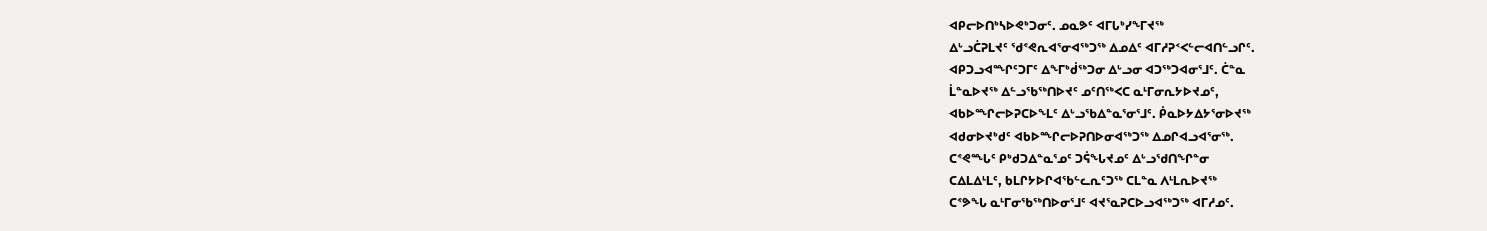ᐊᑭᓕᐅᑎᒃᓴᐅᕙᒃᑐᓂᑦ. ᓄᓇᕗᑦ ᐊᒥᒐᒃᓯᖕᒥᔪᖅ
ᐃᒡᓗᑖᕈᒪᔪᑦ ᖁᕝᕙᕆᐊᕐᓂᐊᖅᑐᖅ ᐃᓄᐃᑦ ᐊᒥᓱᕈᑉᐸᓪᓕᐊᑎᓪᓗᒋᑦ.
ᐊᑭᑐᓗᐊᙱᑦᑐᒥᑦ ᐃᖕᒥᒃᑰᖅᑐᓂ ᐃᒡᓗᓂ ᐊᑐᖅᑐᐊᓂᕐᒧᑦ. ᑖᓐᓇ
ᒫᓐᓇᐅᔪᖅ ᐃᓪᓗᖃᖅᑎᐅᔪᑦ ᓄᑦᑎᖅᐸᑕ ᓇᒻᒥᓂᕆᔭᐅᔪᓄᑦ,
ᐊᑲᐅᙱᓕᐅᕈᑕᐅᖕᒪᑦ ᐃᒡᓗᖃᐃᓐᓇᕐᓂᕐᒧᑦ. ᑮᓇᐅᔭᐃᔭᕐᓂᐅᔪᖅ
ᐊᑯᓂᐅᔪᒃᑯᑦ ᐊᑲᐅᙱᓕᐅᕈᑎᐅᓂᐊᖅᑐᖅ ᐃᓄᒋᐊᓗᐊᕐᓂᖅ.
ᑕᕝᕙᙵᑦ ᑭᒃᑯᑐᐃᓐᓇᕐᓄᑦ ᑐᕌᖓᔪᓄᑦ ᐃᒡᓗᖁᑎᖏᓐᓂ
ᑕᐃᒪᐃᒻᒪᑦ, ᑲᒪᒋᔭᐅᒋᐊᖃᓪᓚᕆᑦᑐᖅ ᑕᒪᓐᓇ ᐱᒻᒪᕆᐅᔪᖅ
ᑕᕝᕗᖓ ᓇᒻᒥᓂᖃᖅᑎᐅᓂᕐᒧᑦ ᐊᔪᕐᓇᕈᑕᐅᓗᐊᖅᑐᖅ ᐊᒥᓱᓄᑦ.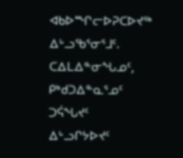ᐊᑲᐅᙱᓕᐅᕈᑕᐅᔪᖅ ᐃᒡᓗᖃᕐᓂᕐᒧᑦ.
ᑕᐃᒪᐃᓐᓂᖓᓄᑦ, ᑭᒃᑯᑐᐃᓐᓇᕐᓄᑦ ᑐᕌᖓᔪᑦ ᐃᒡᓗᒋᔭᐅᔪᑦ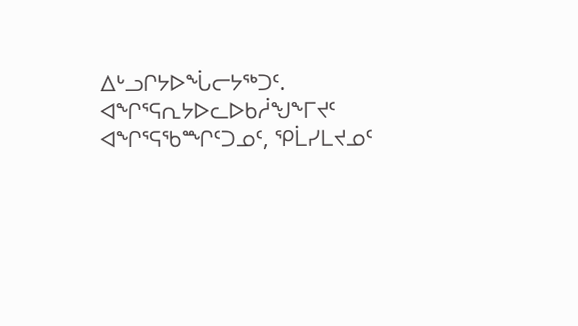ᐃᒡᓗᒋᔭᐅᖔᓕᔭᖅᑐᑦ. ᐊᖏᕐᕋᕆᔭᐅᓚᐅᑲᓲᖑᖕᒥᔪᑦ ᐊᖏᕐᕋᖃᙱᑦᑐᓄᑦ, ᕿᒫᓯᒪᔪᓄᑦ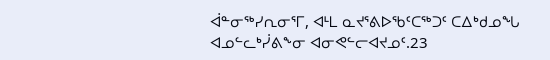ᐋᓐᓂᖅᓯᕆᓂᕐᒥ, ᐊᒻᒪ ᓇᔪᕐᕕᐅᖃᑦᑕᖅᑐᑦ ᑕᐃᒃᑯᓄᖓ ᐊᓄᓪᓚᒃᓰᕕᖕᓂ ᐊᓂᕙᓪᓕᐊᔪᓄᑦ.23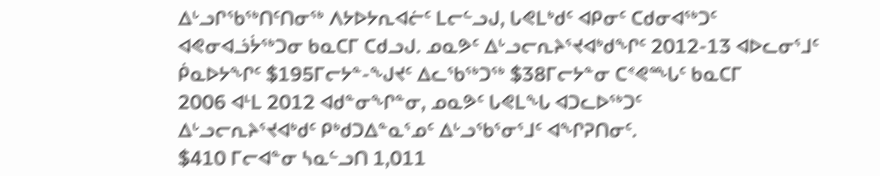ᐃᒡᓗᒋᖃᖅᑎᑦᑎᓂᖅ ᐱᔭᐅᔭᕆᐊᓖᑦ ᒪᓕᓪᓗᒍ, ᒐᕙᒪᒃᑯᑦ ᐊᑭᓂᑦ ᑕᑯᓂᐊᖅᑐᑦ ᐊᕙᓂᐊᓘᔮᖅᑐᓂ ᑲᓇᑕᒥ ᑕᑯᓗᒍ. ᓄᓇᕗᑦ ᐃᒡᓗᓕᕆᔨᕐᔪᐊᒃᑯᖏᑦ 2012-13 ᐊᐅᓚᓂᕐᒧᑦ ᑮᓇᐅᔭᖏᑦ $195ᒥᓕᔭᓐ-ᖑᔪᑦ ᐃᓚᖃᖅᑐᖅ $38ᒥᓕᔭᓐᓂ ᑕᕝᕙᙵᑦ ᑲᓇᑕᒥ
2006 ᐊᒻᒪ 2012 ᐊᑯᓐᓂᖏᓐᓂ, ᓄᓇᕗᑦ ᒐᕙᒪᖓ ᐊᑐᓚᐅᖅᑐᑦ
ᐃᒡᓗᓕᕆᔨᕐᔪᐊᒃᑯᑦ ᑭᒃᑯᑐᐃᓐᓇᕐᓄᑦ ᐃᒡᓗᖃᕐᓂᕐᒧᑦ ᐊᖏᕈᑎᓂᑦ.
$410 ᒥᓕᐊᓐᓂ ᓴᓇᓪᓗᑎ 1,011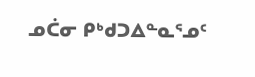ᓄᑖᓂ ᑭᒃᑯᑐᐃᓐᓇᕐᓄᑦ